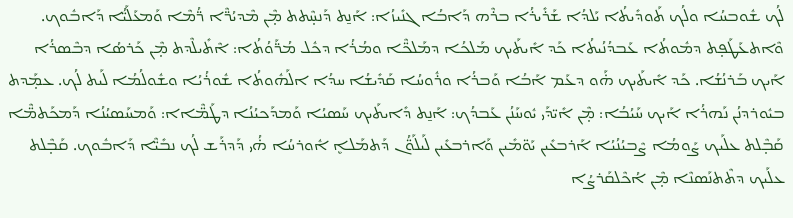ܠܳܟ ܫܽܘܒܚܳܐ ܘܠܳܟ ܬܰܘܕܺܝܬܳܐ ܝܰܠܕܳܐ ܫܰܪܺܝܪܳܐ ܒܪܶܗ ܕܰܐܒܳܐ ܓܢܺܝܙܳܐ: ܐܰܢ̱ܬ ܕܰܢܚ̣ܶܬܬ ܡ̣ܶܢ ܡܶܕܝܳܪ̈ܶܐ ܪ̈ܳܡܶܐ ܘܰܡܥܰܠܰܝ̈ܳܐ ܕܰܐܒܽܘܟ. ܘܶܐܬܥܰܛܰܦ̣ܬ ܕܡܽܘܬܳܐ ܥܰܒܕܳܢܳܝܬܳܐ ܟܰܕ ܐܺܝܬܰܝܟ ܡܰܠܟܳܐ ܕܡܰܠܟ̈ܶܐ ܘܡܳܪܳܐ ܕܟܽܠ ܡܳܪ̈ܰܘܳܬܳܐ: ܐܶܬܺܝܠܶܕܬ ܡ̣ܶܢ ܟܰܪܣܳܐ ܕܒܶܣܪܳܐ ܐܰܝܟ ܒܰܪܢܳܫܳܐ. ܟܰܕ ܐܺܝܬܰܝܟ ܗ̇ܰܘ ܕܥܰܡ ܐܰܒܳܐ ܘܰܒܪܳܐ ܘܪܽܘܚܳܐ ܩܰܕܺܝܫܳܐ ܚܕܳܐ ܐܠܰܗܽܘܬܳܐ ܫܽܘܪܳܝܳܐ ܘܫܽܘܠܳܡܳܐ ܠܰܝܬ ܠܳܟ. ܥܡ̣ܰܕܬ ܒܝܽܘܪܕܢܳܢ ܢܰܗܪܳܐ ܐܰܝܟ ܚܰܝܳܒܳܐ: ܡ̣ܶܢ ܐܺܝ̈ܕܰܝ ܝܽܘܚܰܢܳܢ ܥܰܒܕܳܟ: ܐܰܢ̱ܬ ܕܺܐܝܬܰܝܟ ܚܰܣܝܳܐ ܘܰܡܕܰܟܝܳܢܳܐ ܕܛܰܡ̈ܶܐܐ: ܘܰܡܚܰܣܝܳܢܳܐ ܕܰܡܟܰܬܡ̈ܶܐ ܩܰܒ̣ܶܠܬ ܥܠܰܝܟ ܨܰܘܡܳܐ ܨܶܒܝܳܢܳܝܳܐ ܐܰܪܒܥܺܝܢ ܝܰܘ̈ܡܺܝܢ ܘܰܐܪܒܥܺܝܢ ܠܰܝܠܰܘ̈ܳܢ ܕܰܬܡܰܠܐܷ ܐܽܘܪܚܳܐ ܗ̇ܳܝ ܕܰܕܪܰܫ ܠܳܟ ܢܒܺܝ̈ܶܐ ܕܰܐܒܽܘܟ. ܩܰܒ̣ܶܠܬ ܥܠܰܝܟ ܕܬܶܬܢܰܣܢܶܐ ܡ̣ܶܢ ܐܳܟܶܠܩܰܪܨܳܐ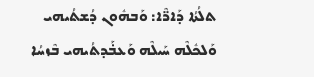ܬܠܳܬܳܐ ܕܰܐܪ̈ܶܐ: ܘܰܒܗܽܘܢ ܕܳܫܬܳܝܗܝ ܘܰܠܟܽܠܶܗ ܚܰܝܠܶܗ ܘܰܥܒ̇ܰܕܬܳܝܗܝ ܒܶܙܚܳܐ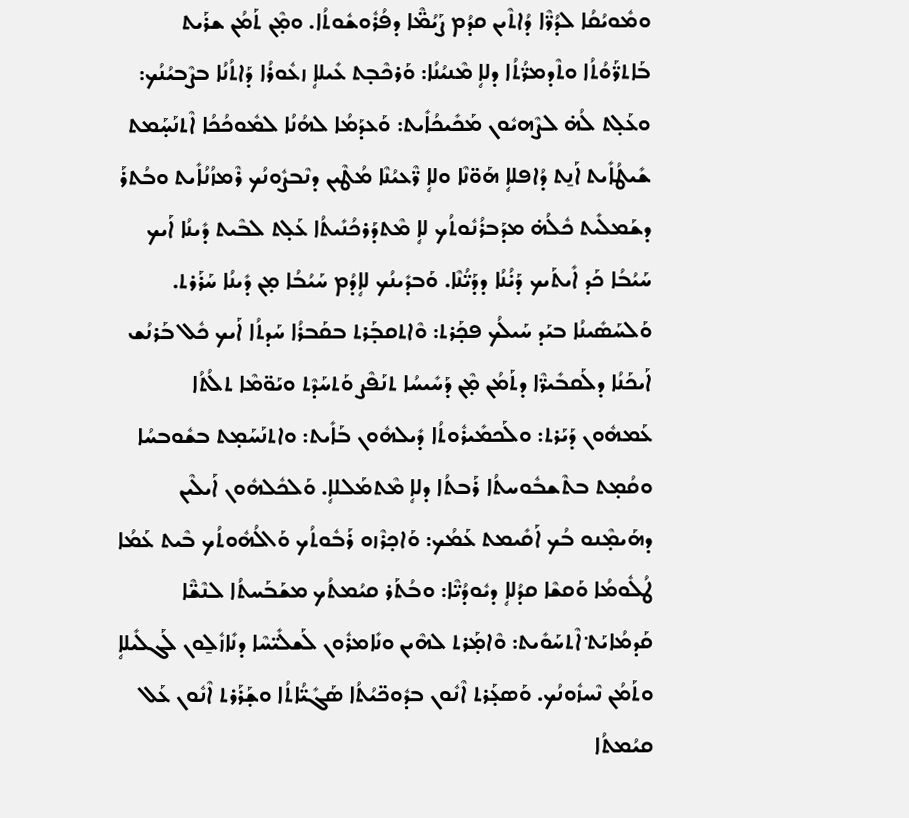ܘܡܽܘܝܳܩܳܐ ܠܕܳܪ̈ܶܐ ܕܳܐܬܶܝܢ ܩܕܳܡ ܨܰܝܳܡ̈ܶܐ ܕܦܳܪܽܘܫܽܘܬܳܐ. ܘܡ̣ܶܢ ܬܰܡܳܢ ܫܪܰܝܬ ܒܰܐܬܪ̈ܰܘܳܬܳܐ ܘܬܶܕܡܪ̈ܳܬܳܐ ܕܠܐܴ ܡܶܢܝܳܢܳܐ: ܘܰܪܟܶܒ̣ܬ ܥܺܝܠܐܴ ܙܥܽܘܪܳܐ ܕܰܐܬܳܢܳܐ ܒܨܶܒܝܳܢܳܟ: ܘܥܰܠ̣ܬ ܠܳܗ̇ ܠܨܶܗܝܽܘܢ ܡܰܟܺܝܟܳܐܺܝܬ: ܘܰܥܕܰܡܳܐ ܠܗܳܢܳܐ ܠܡܽܘܟܳܟܳܐ ܐܶܬܢܰܚ̣ܰܡܬ ܫܺܝܛܳܐܺܝܬ ܐܰܢ̱ܬ ܕܳܐܦܠܐܴ ܗܰܘ̈ܢܶܐ ܘܠܐܴ ܪ̈ܶܥܝܳܢܶܐ ܡܳܛܶܝܢ ܕܢܶܒܨܽܘܢܳܟ ܪܶܡܙܳܢܳܐܺܝܬ ܘܒܳܬܪܰ ܕܫܰܡܠܺܝܬ ܟܽܠܳܗ̇ ܡܕܰܒܪܳܢܽܘܬܳܟ ܠܐܴ ܡܶܬܕܰܪܟܳܢܺܝܬܳܐ ܥܰܠ̣ܬ ܠܒܶܝܬ ܕܺܝܢܳܐ ܐܰܝܟ ܚܰܝܳܒܳܐ ܟܰܕ ܐܺܝܬܰܝܟ ܕܰܝ̇ܳܢܳܐ ܕܕܰܝ̈ܳܢܶܐ. ܘܰܒܕܺܝܢܳܟ ܠܐܴܕܳܡ ܚܰܝܳܒܳܐ ܡ̣ܢ ܕܺܝܢܳܐ ܚܰܪܰܪܬ. ܘܰܠܚܰܣܺܝܢܳܐ ܒܝܰܕ ܚܰܝܠܳܟ ܦܟ̣ܰܪܬ: ܘܶܐܬܩܒ̣ܰܪܬ ܒܩܰܒܪܳܐ ܚܰܕܬܳܐ ܐܰܝܟ ܟܽܠ ܒܰܪܢܳܫ ܐܰܝܟܰܢܳܐ ܕܠܰܩܒܺܝܪ̈ܶܐ ܕܬܰܡܳܢ ܡ̣ܶܢ ܕܰܚܺܝܚܳܐ ܬܢܰܦܶܨ ܘܰܬܚܰܕܶܬ ܘܝܰܘ̈ܡܶܐ ܬܠܳܬܳܐ ܥܰܡܗܽܘܢ ܕܰܝܰܪܬ: ܘܠܰܟܡܺܝܪܽܘܬܳܐ ܕܺܝܠܗܽܘܢ ܒܰܐܺܝܬ: ܘܐܬܢܰܚܰܡ̣ܬ ܒܫܽܘܒܚܳܐ ܘܩܳܡ̣ܬ ܒܬܶܫܒܽܘܚܬܳܐ ܪܰܒܬܳܐ ܕܠܐܴ ܡܶܬܡܰܠܠܐܴ. ܘܰܠܟܽܠܗܽܘܢ ܐܰܝܠܶܝܢ ܕܗܰܝܡ̣ܶܢܘ ܒܳܟ ܐܰܩܺܝܡܬ ܥܰܡܳܟ: ܘܰܐܟ̣ܪܶܙܘ ܪܰܒܽܘܬܳܟ ܘܰܐܠܳܗܽܘܬܳܟ ܒܶܝܬ ܥܰܡܳܐ ܛܳܠܽܘܡܳܐ ܘܰܩܫܶܐ ܩܕܳܠܐܴ ܕܝܽܘܕܳܝ̈ܶܐ: ܘܒܳܬܰܪ ܩܝܳܡܬܳܟ ܡܫܰܒܰܚܬܳܐ ܠܢܶܫ̈ܶܐ ܩܰܕܡܳܐܝܰܬ݀ ܐܶܬܚܰܘܺܝܬ: ܘܶܐܡ̣ܰܪܬ ܠܗܶܝܢ ܘܢܺܐܡܪܽܘܢ ܠܰܫܠܺܝ̈ܚܶܐ ܕܢܺܐܙܽܠ̱ܘܢ ܠܰܓܠܺܝܠܐܴ ܘܬܰܡܳܢ ܢܶܚܙܽܘܢܳܟ. ܘܰܣܥ̣ܰܪܬ ܐܶܢܽܘܢ ܒܕܽܘܟ̈ܝܳܬܳܐ ܣܰܓܺܝ̈ܳܐܬܳܐ ܘܫ̣ܰܪܰܪܬ ܐܶܢܽܘܢ ܥܰܠ ܩܝܳܡܬܳܐ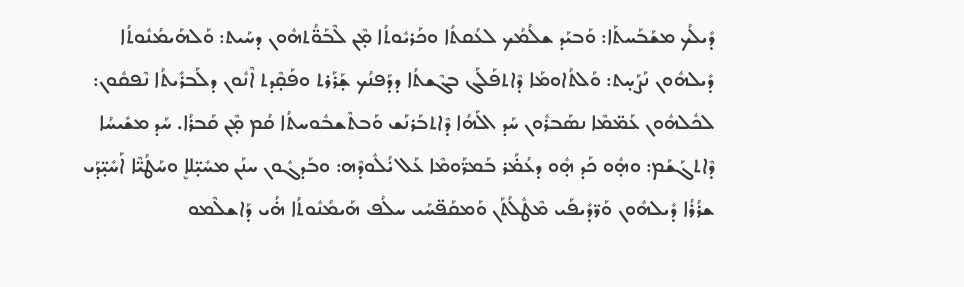ܕܺܝܠܳܟ ܡܫܰܒܰܚܬܰܐ: ܘܰܒܝܰܕ ܫܠܳܡܳܟ ܠܥܳܩܬܳܐ ܘܟܰܪܝܽܘܬܳܐ ܡ̣ܶܢ ܠܶܒܰܘ̈ܳܬܗܽܘܢ ܕܚܰܝܬ: ܘܰܠܗܰܝܡܳܢܽܘܬܳܐ ܕܺܝܠܗܽܘܢ ܢܰܨܰܚ̣ܬ: ܘܰܠܬܳܐܘܡܰܐ ܕܶܐܬܦܰܠܰܓ ܒܓܶܫܬܳܐ ܕܕܰܦܢܳܟ ܫ̣ܰܪܰܪܬ ܘܦܰܩ̣ܶܕܬ ܐܶܢܽܘܢ ܕܠܰܒܪܺܝܬܳܐ ܢܶܦܩܽܘܢ: ܠܟܽܠܗܽܘܢ ܥܰܡ̈ܡܶܐ ܢܣܰܒܪܽܘܢ ܚܰܕ ܐܠܰܗܳܐ ܕܶܐܬܒܰܪܢܰܫ ܘܰܒܬܶܫܒܽܘܚܬܳܐ ܩܳܡ ܡ̣ܶܢ ܩܰܒܪܳܐ. ܚܰܕ ܡܫܺܝܚܳܐ ܕܶܐܬܓܰܫܰܡ: ܘܗ̣ܽܘ ܟܰܕ ܗ̣ܽܘ ܕܥܳܡ̇ܰܪ ܒܰܡܪ̈ܰܘܡܶܐ ܥܰܠ ܝ̇ܳܠܽܘܕܶܗ: ܘܒܰܕܓܽܘܢ ܚܢܰܢ ܡܚܺܝ̣̈ܠܐܷ ܘܚܰܛܳܝ̈ܶܐ ܐܰܚܺܝ̣̈ܕܰܝ ܫܪܳܪܳܐ ܕܺܝܠܗܽܘܢ ܘܰܪ̈ܕܺܝܦܰܝ ܡܶܛܽܠܳܬܰܢ ܘܰܡܩܰܦ̈ܚܰܝ ܚܠܳܦ ܗܰܝܡܳܢܽܘܬܳܐ ܗ̇ܳܝ ܕܰܐܫܠܶܡܘ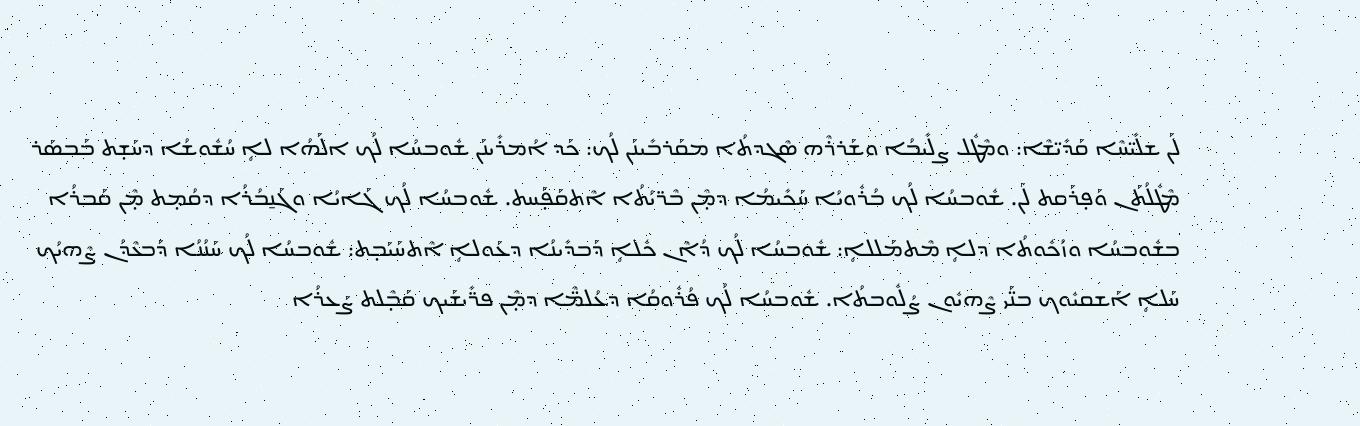ܠܰܢ ܫܠܺܝ̈ܚܶܐ ܩܰܕܺܝ̈ܫܶܐ: ܘܡܶܛܽܠ ܨܠܺܝܒܳܐ ܘܫܰܪܪܶܗ ܣܶܓܕܬܳܐ ܡܩܰܪܒܺܝܢܰܢ ܠܳܟ: ܟܰܕ ܐܳܡܪܺܝܢܰܢ ܫܽܘܒܚܳܐ ܠܳܟ ܐܠܰܗܳܐ ܠܐܴ ܚܳܫܽܘܫܳܐ ܕܚܰܫ̣ܬ ܒܰܒܣܰܪ ܡܶܛܽܠܳܬܰܢ ܘܰܦ̣ܪܰܩܬ ܠܰܢ. ܫܽܘܒܚܳܐ ܠܳܟ ܒܳܪܽܘܝܳܐ ܚܰܟܺܝܡܳܐ ܕܡ̣ܶܢ ܒܶܪ̈ܝܳܬܳܐ ܐܶܬܩܰܦ̣ܰܚܬ. ܫܽܘܒܚܳܐ ܠܳܟ ܓܰܐܝܳܐ ܘܓܰܢ̱ܒܳܪܳܐ ܕܩܳܡ̣ܬ ܡ̣ܶܢ ܩܰܒܪܳܐ ܒܫܽܘܒܚܳܐ ܘܙܳܟܽܘܬܳܐ ܕܠܐܴ ܡܶܬܡܰܠܠܐܴ: ܫܽܘܒܚܳܐ ܠܳܟ ܕܳܐܶܢ ܟܽܠܐܴ ܕܰܒܕܺܝܢܳܐ ܕܥܰܘܠܐܴ ܐܶܬܚܰܝܰܒ̣ܬ: ܫܽܘܒܚܳܐ ܠܳܟ ܚܰܢܳܢܳܐ ܕܰܒܥܶܕܳܢ ܨܶܗܝܳܟ ܚܰܠܐܴ ܐܰܫܩܝܽܘܟ ܒܢ̈ܰܝ ܨܶܗܝܽܘܢ ܨܳܠܽܘܒܬܳܐ. ܫܽܘܒܚܳܐ ܠܳܟ ܦܳܪܽܘܩܳܐ ܕܥܳܠܡ̈ܶܐ ܕܡ̣ܶܢ ܦܪ̈ܺܝܫܰܝܟ ܩܰܒ̣ܶܠܬ ܨܰܥܪܳܐ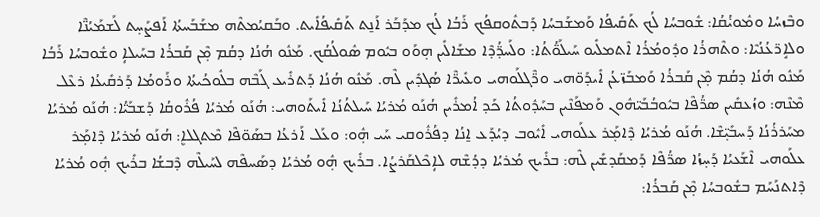ܘܒܶܙܚܳܐ ܘܡܽܘܝ̇ܳܩܳܐ: ܫܽܘܒܚܳܐ ܠܳܟ ܬܰܩܺܝܦܳܐ ܘܰܡܫܰܒܚܳܐ ܕܰܒܬܽܘܩܦܳܟ ܪܰܒܳܐ ܠܳܟ ܡܕܰܒܰܪ ܐܰܢ̱ܬ ܬܰܩܺܝܦܳܐܺܝܬ. ܘܒܰܩܝܳܡܬܶܗ ܡܫܰܒܰܚܬܳܐ ܐܰܦܨܰܚ̣ܬ ܠܰܫܡܰܝܳܢ̈ܶܐ ܘܠܐܱܪ̈ܥܳܢܳܝܶܐ: ܘܬܶܗܪܳܐ ܘܕܽܘܡܳܪܳܐ ܐܶܬܡܠܺܝܘ ܚܰܝܠܰܘ̈ܳܬܳܐ: ܘܠܰܚܕ̈ܳܕܶܐ ܡܫܰܐܠܺܝܢ ܗ̣ܘܰܘ ܒܝܽܘܡ ܣܽܘܠܳܩܳܟ. ܡܰܢܽܘ ܗܳܢܳܐ ܕܩܳܡ ܡ̣ܶܢ ܩܰܒܪܳܐ ܒܚܰܝܠܐܴ ܘܫܽܘܒܚܳܐ ܪܰܒܳܐ ܡܰܢܽܘ ܗܳܢܳܐ ܕܩܳܡ ܡ̣ܶܢ ܩܰܒܪܳܐ ܘܰܡܒܰܙ̈ܥܳܢ ܐܺܝܕܰܘ̈ܗܝ ܘܪ̈ܶܓܠܰܘܗܝ ܘܥܺܝܪ̈ܶܐ ܣܳܓܕܺܝܢ ܠܶܗ. ܡܰܢܽܘ ܗܳܢܳܐ ܕܰܬܪܺܝܥ ܓܰܒܶܗ ܒܠܽܘܟܳܝܬܳܐ ܘܪܰܘܡܳܐ ܕܰܪܩܺܝܥܳܐ ܪܥܶܠ ܡܶܢܶܗ: ܘܙܳܥܩܺܝܢ ܣܪ̈ܳܦܶܐ ܒܝܽܘܒܳܒܰܝ̈ܗܽܘܢ ܘܰܡܦܰܢܶܝܢ ܒܚܰܕܽܘܬܳܐ ܟܰܕ ܐܳܡܪܺܝܢ ܗܳܢܰܘ ܡܳܪܝܳܐ ܚܰܝܠܬܳܢܳܐ ܐܺܝܬܰܘܗܝ: ܗܳܢܰܘ ܡܳܪܝܳܐ ܦܳܪܽܘܩܳܐ ܕܰܫܒܰܝ̈ܳܐ: ܗܳܢܰܘ ܡܳܪܝܳܐ ܡܚܰܪܪܳܢܳܐ ܕܰܚܒܺܝ̣̈ܫܶܐ. ܗܳܢܰܘ ܡܳܪܝܳܐ ܕܶܐܡ̣ܰܪ ܥܠܰܘܗܝ ܐܺܝܽܘܒ ܕܝܳܕܰܥ ܐ̱ܢܳܐ ܕܦܳܪܽܘܩܝ ܚܰܝ ܗ̣ܽܘ: ܘܥܰܠ ܐܰܪܥܳܐ ܒܣܰܘ̈ܦܶܐ ܡܶܬܓܠܐܷ: ܗܳܢܰܘ ܡܳܪܝܳܐ ܕܶܐܡ̣ܰܪ ܥܠܰܘܗܝ ܐܶܫܰܥܝܳܐ ܕܰܚ̣ܙܳܐ ܣܪ̈ܳܦܶܐ ܕܰܡܩܰܕܫܺܝܢ ܠܶܗ: ܒܪܺܝܟ ܡܳܪܝܳܐ ܕܕܳܫܶܗ ܠܐܴܟܶܠܩܰܪܨܳܐ. ܒܪܺܝܟ ܗ̣ܽܘ ܡܳܪܝܳܐ ܕܣܰܚܦܶܗ ܠܚܰܝܠܶܗ ܕܶܒܫܳܐ ܒܪܺܝܟ ܗ̣ܽܘ ܡܳܪܝܳܐ ܕܶܐܬܢܰܚܰܡ ܒܫܽܘܒܚܳܐ ܡ̣ܶܢ ܩܰܒܪܳܐ: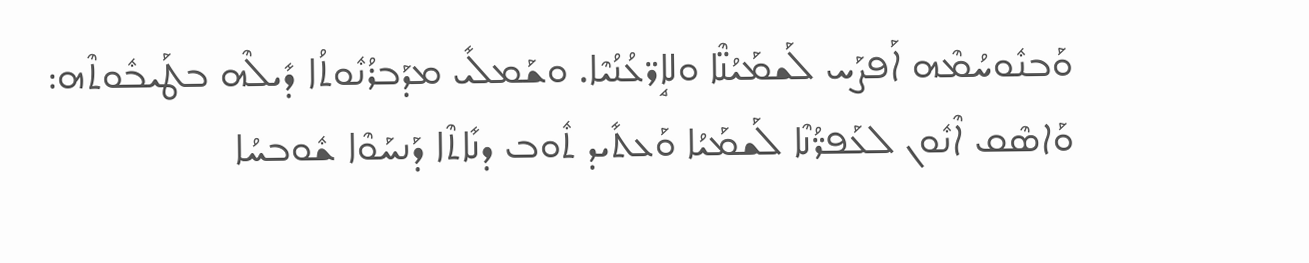ܘܰܒܢܽܘܚܳܡܶܗ ܐܰܦܨܰܚ ܠܰܫܡܰܝܳܢ̈ܶܐ ܘܠܐܱܪ̈ܥܳܢܳܝܶܐ. ܘܫܰܡܠܺܝ ܡܕܰܒܪܳܢܽܘܬܳܐ ܕܺܝܠܶܗ ܒܛܰܝܒܽܘܬܶܗ: ܘܰܐܣܶܩ ܐܶܢܽܘܢ ܠܥܰܦܪ̈ܳܢܶܐ ܠܰܫܡܰܝܳܐ ܘܰܥܬܺܝܕ ܬܽܘܒ ܕܢܺܐܬܶܐ ܕܰܢܚܰܘܶܐ ܫܽܘܒܚܳܐ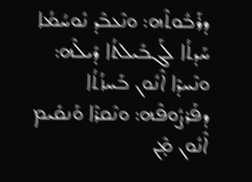ܕܪܰܒܽܘܬܶܗ: ܘܢܶܥܒܶܕ ܢܽܘܚܳܡܳܐ ܚܰܕܬܳܐ ܠܰܓܒܺܝܠܬܳܐ ܕܺܝܠܶܗ: ܘܢܶܚܕܶܐ ܐܶܢܽܘܢ ܒܰܚܙܳܬܳܐ ܕܦܰܪܨܽܘܦܶܗ: ܘܢܶܩܪܶܐ ܘܰܢܩܺܝܡ ܐܶܢܽܘܢ ܡ̣ܶܢ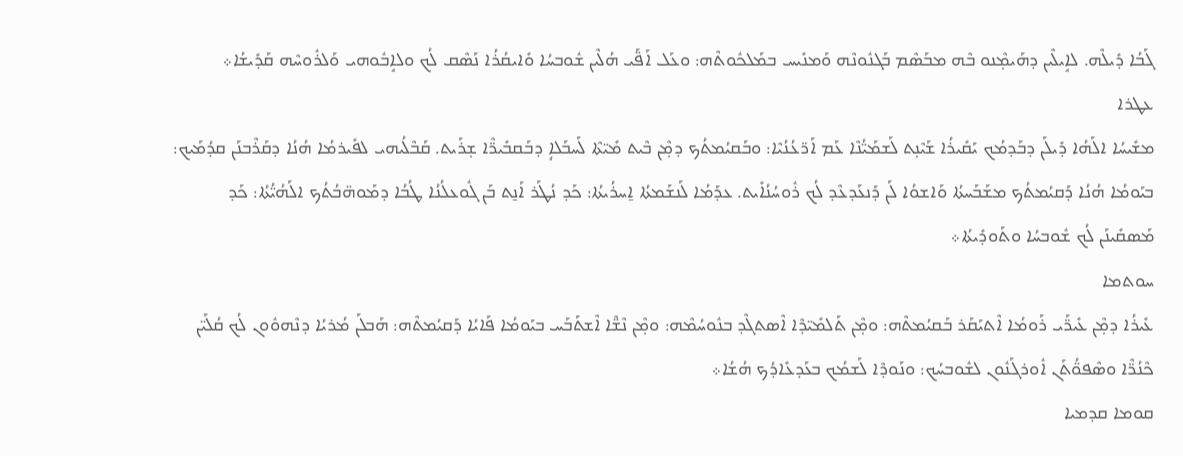ܓܰܒܳܐ ܕܺܝܠܶܗ. ܠܐܱܝܠܶܝܢ ܕܗܰܝܡ̣ܶܢܘ ܒܶܗ ܡܒܰܣܶܡ ܒܰܓܢܽܘܢܶܗ ܘܰܡܢܺܝܚ ܒܡܰܠܟܽܘܬܶܗ: ܘܥܰܠ ܐܰܦ̈ܰܝ ܗܳܠܶܝܢ ܫܽܘܒܚܳܐ ܘܺܐܝܩܳܪܳܐ ܢܰܣܶܩ ܠܳܟ ܘܠܐܱܒܽܘܗܝ ܘܰܠܪܽܘܚܶܗ ܩܰܕܺܝܫܳܐ܀
ܥܛܪܐ
ܡܫܺܝܚܳܐ ܐܠܰܗܳܐ ܕܺܝܠܰܢ ܕܒܰܕܡܳܟ ܝܰܩܺܝܪܳܐ ܫܰܝܶܢ̣ܬ ܠܰܫܡܰܝ̈ܳܢܶܐ ܥܰܡ ܐܰܪ̈ܥܳܢܳܝܶܐ: ܘܒܰܩܝܳܡܬܳܟ ܕܡ̣ܶܢ ܒܶܝܬ ܡܺܝ̈ܬܶܐ ܠܰܚܒܰܠܐܴ ܕܒܰܩܒܺܝܪ̈ܶܐ ܫ̣ܪܰܝܬ. ܩܰܒܶܠܳܝܗܝ ܠܦܺܝܪܡܳܐ ܗܳܢܳܐ ܕܩܰܪܶܒܢܰܢ ܩܕܳܡܰܝܟ: ܒܝܰܘܡܳܐ ܗܳܢܳܐ ܕܰܩܝܳܡܬܳܟ ܡܫܰܒܰܚܬܳܐ ܘܰܐܫܘܳܐ ܠܰܢ ܕܰܢܥܰܕܥܶܕ ܠܳܟ ܪܽܘܚܳܢܳܐܺܝܬ. ܥܕܰܡܳܐ ܠܰܢܫܰܡܬܳܐ ܐ̱ܚܪܳܝܬܳܐ: ܟܰܕ ܢܳܛܰܪ ܐܰܢ̱ܬ ܒܰܢ ܓܽܘܥܠܳܢܳܐ ܛܳܒܳܐ ܕܡܰܘܗ̈ܒܳܬܳܟ ܐܠܰܗܳܝ̈ܳܬܳܐ: ܟܰܕ ܡܰܣܩܺܝܢܰܢ ܠܳܟ ܫܽܘܒܚܳܐ ܘܬܰܘܕܺܝܬܳܐ܀
ܚܘܬܡܐ
ܥܺܝܪܳܐ ܕܡ̣ܶܢ ܥܺܝܪ̈ܰܝ ܪܰܘܡܳܐ ܐܶܬܝܰܩܰܪ ܒܰܩܝܳܡܬܶܗ: ܘܡ̣ܶܢ ܬܰܠܡܺܝ̈ܕܶܐ ܐܶܣܬܓܶܕ ܒܢܽܘܚܳܡܶܗ: ܘܡ̣ܶܢ ܢܶܫ̈ܶܐ ܐܶܫܬܰܒܰܚ ܒܝܰܘܡܳܐ ܦܰܐܝܳܐ ܕܰܩܝܳܡܬܶܗ: ܗܰܒܠܰܢ ܡܳܪܝܳܐ ܕܢܶܗܘܽܘܢ ܠܳܟ ܩܳܠܰܝ̈ܢ ܟܶܢܳܪ̈ܶܐ ܘܣܶܦܘ̈ܳܬܰܢ ܐܽܘܪܓܰܢܽܘܢ ܠܫܽܘܒܚܳܟ: ܘܢܰܘܕܶܐ ܠܰܫܡܳܟ ܒܥܰܕܥܺܐܕܳܟ ܗܳܫܳܐ܀
ܩܘܡܐ ܩܕܡܝܐ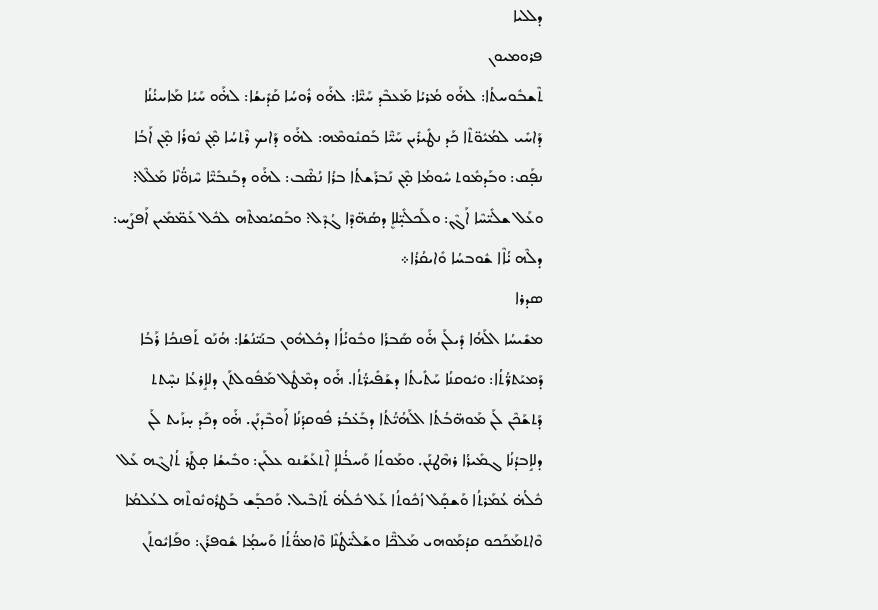ܕܠܠܝܐ
ܦܪܘܡܝܘܢ
ܬܶܫܒܽܘܚܬܳܐ: ܠܗ̇ܰܘ ܡܳܪܝܳܐ ܡܰܥܒܶܕ ܚܰܝ̈ܶܐ: ܠܗ̇ܰܘ ܪܽܘܚܳܐ ܩܰܕܺܝܫܳܐ: ܠܗ̇ܰܘ ܚܰܝܳܐ ܡܰܐܚܝ̇ܳܢܳܐ ܕܰܐܚܺܝ ܠܡܳܝܽܘ̈ܬܶܐ ܟܰܕ ܢܛܺܝܪܺܝܢ ܚܰܝ̈ܶܐ ܒܰܩܢܽܘܡܶܗ: ܠܗ̇ܰܘ ܕܰܐܝܟ ܪܶܬܚܳܐ ܡ̣ܶܢ ܢܽܘܪܳܐ ܡ̣ܶܢ ܐܰܒܳܐ ܢܦ̣ܰܩ: ܘܒܰܕܡܽܘܬ ܚܽܘܡܳܐ ܡ̣ܶܢ ܢܰܒܪܰܫܬܳܐ ܒܪܳܐ ܢܳܣ̇ܶܒ: ܠܗ̇ܰܘ ܕܒܰܢܒܺܝ̈ܶܐ ܚܶܙܘ̈ܳܢܶܐ ܡܰܠܶܠ: ܘܥܰܠ ܫܠܺܝ̈ܚܶܐ ܐܰܓܶܢ: ܘܠܰܟܠܺܝ̣̈ܠܐܷ ܕܣܳܗ̈ܕܶܐ ܓܳܕܶܠ: ܘܒܰܩܝܳܡܬܶܗ ܠܟܽܠ ܥܰܡ̈ܡܺܝܢ ܐܰܦܨܰܚ: ܕܠܶܗ ܝ̇ܳܐܶܐ ܫܽܘܒܚܳܐ ܘܺܐܝܩܳܪܳܐ܀
ܣܕܪܐ
ܡܫܺܝܚܳܐ ܐܠܰܗܳܐ ܕܺܝܠܰܢ ܗ̇ܰܘ ܣܰܒܪܳܐ ܘܒܽܘܝ̇ܳܐܳܐ ܕܟܽܠܗܽܘܢ ܒܢܰܝ̈ܢܳܫܳܐ: ܗܳܢܰܘ ܬܰܦܢܟܳܐ ܪܰܒܳܐ ܕܰܡܝܰܬܪ̈ܳܬܳܐ: ܘܝܽܘܩܢܳܐ ܚܰܬܺܝܬܳܐ ܕܫܰܦܺܝܪ̈ܳܬܳܐ. ܗ̇ܰܘ ܕܡܶܛܽܠ ܡܰܦܽܘܠܬܰܢ ܕܠܐܱܪܥܳܐ ܢܚ̣ܶܬܬ ܕܰܬܫܰܟܶܢ ܠܰܢ ܡܰܘܗ̈ܒܳܬܳܐ ܐܠܰܗܳܝ̈ܳܬܳܐ ܕܒܰܥ̇ܒܳܪ ܦܽܘܩܕܳܢܳܐ ܐܰܘܒܶܕܢܰܢ. ܗ̇ܰܘ ܕܟܰܕ ܚ̣ܙܰܝܬ ܠܰܢ ܕܠܐܱܒܕܳܢܳܐ ܓܡܺܝܪܳܐ ܪܗܶܛܢܰܢ. ܘܡܰܘܬܳܐ ܘܰܚܒ̇ܳܠܐܴ ܐܶܬܥܰܫܰܢܘ ܥܠܰܝܢ: ܘܒܺܝܫܳܐ ܩ̣ܛܰܪ ܬܳܐܓܶܗ ܥܰܠ ܟܽܠܳܗ̇ ܥܳܡܰܪܬܳܐ ܘܰܫܩ̣ܰܠ ܙܳܟܽܘܬܳܐ ܥܰܠ ܟܽܠܳܗ̇ ܬܺܐܒܶܝܠ. ܘܰܟܒ̣ܰܫ ܒܰܛܪܽܘܢܽܘܬܶܗ ܠܥܳܠܡܳܐ ܘܶܐܬܡܰܟܰܟܘ ܩܕܳܡܰܘܗܝ ܡܰܠܟ̈ܶܐ ܘܫܰܠܺܝ̈ܛܳܢܶܐ ܘܶܐܡܘ̈ܳܬܳܐ ܘܰܚܡ̣ܳܐ ܫܽܘܦܪܰܢ: ܘܦܰܐܝܽܘܬܰܢ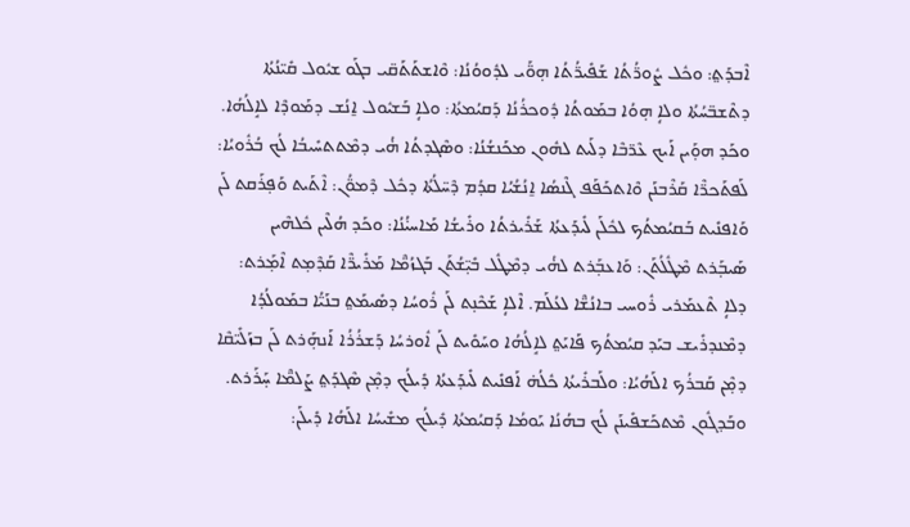ܐܶܒܕܰܬ݀: ܘܟܽܠ ܨܽܘܪ̈ܳܬܳܐ ܫܰܦܺܝܪ̈ܳܬܳܐ ܗ̣ܘ̈ܰܝ ܠܕܽܘܘܳܢܳܐ: ܘܶܐܫܬܰܬܰܩ̈ܝ ܒܓܰܘ ܫܝܽܘܠ ܩܺܝ̈ܢܳܬܳܐ ܕܬܶܫܒ̈ܚܳܬܳܐ ܘܠܐܴ ܗ̣ܘܳܐ ܒܡܰܘܬܳܐ ܕܽܘܟܪܳܢܳܐ ܕܰܩܝܳܡܬܳܐ: ܘܠܐܴ ܒܰܫܝܽܘܠ ܐ̱ܢܳܫ ܕܡܰܘܕܶܐ ܠܐܱܠܳܗܳܐ. ܘܟܰܕ ܗܘ̣ܰܝܢ ܐܰܝܟ ܥܶܪ̈ܒܶܐ ܕܠܰܝܬ ܠܗܽܘܢ ܡܟܰܢܫܳܢܳܐ: ܘܣܶܓܕܬܳܐ ܗ̇ܳܝ ܕܡܶܬܬܚܺܝܒܳܐ ܠܳܟ ܒܳܪܽܘܝܳܐ: ܠܰܦܬܰܟܪ̈ܶܐ ܩܰܪܶܒܢܰܢ ܘܶܐܬܟܰܦܰܦ ܓܶܢܣܳܐ ܐ̱ܢܳܫܳܝܳܐ ܩܕܳܡ ܕܶܚ̈ܠܳܬܳܐ ܕܟܽܠ ܕܶܡܘ̈ܳܢ: ܐܶܬܰܝܬ ܘܰܦ̣ܪܰܩܬ ܠܰܢ ܘܰܐܦܢܺܝܬ ܒܰܩܝܳܡܬܳܟ ܠܟܽܠܰܢ ܠܺܝܕܰܥܬܳܐ ܫܰܪܺܝܪܬܳܐ ܘܪܺܝܫܳܐ ܡܰܐܚܝ̇ܳܢܳܐ: ܘܟܰܕ ܗܳܠܶܝܢ ܟܽܠܗܶܝܢ ܣܰܝܒ̣ܰܪܬ ܡܶܛܽܠܳܬܰܢ: ܘܰܐܥܒ̣ܰܪܬ ܠܗ̇ܳܝ ܕܡܶܛܽܠ ܒܺܝ̣̈ܫܳܬܰܢ ܒܰܓܙܳܡ̈ܶܐ ܡܰܪܺܝܪ̈ܶܐ ܩܰܕܶܡ̣ܬ ܐܶܡ̣ܰܪܬ: ܕܠܐܴ ܬܶܥܡܰܪܝ ܪܽܘܚܝ ܒܐܢܳܫ̈ܶܐ ܠܥܳܠܰܡ. ܐܶܠܐܴ ܫܰܟܶܢ̣ܬ ܠܰܢ ܪܽܘܚܳܐ ܕܣܺܝܡܰܬ݀ ܒܢܰܝ̈ܳܐ ܒܡܰܘܠܳܕܳܐ ܕܡܶܢܕܪܺܝܫ ܒܝܰܕ ܩܝܳܡܬܳܟ ܦܰܐܝܰܬ݀ ܠܐܱܠܳܗܳܐ ܘܚܰܘܺܝܬ ܠܰܢ ܐܽܘܪܚܳܐ ܕܰܫܪܳܪܳܐ ܐܰܢܗ̣ܰܪܬ ܠܰܢ ܒܙܰܠܺܝ̈ܩܶܐ ܕܡ̣ܶܢ ܩܰܒܪܳܟ ܐܠܰܗܳܝܳܐ: ܘܠܰܒܪܺܝܬܳܐ ܟܽܠܳܗ̇ ܐܰܦܢܺܝܬ ܠܺܝܕܰܥܬܳܐ ܕܺܝܠܳܟ ܕܡ̣ܶܢ ܣܶܓܕܰܬ݀ ܨܰܠܡ̈ܶܐ ܚ̣ܰܪܰܪܬ. ܘܒܰܕܓܽܘܢ ܡܶܬܟܰܫܦܺܝܢܰܢ ܠܳܟ ܒܗܳܢܳܐ ܝܰܘܡܳܐ ܕܰܩܝܳܡܬܳܐ ܕܺܝܠܳܟ ܡܫܺܝܚܳܐ ܐܠܰܗܳܐ ܕܺܝܠܰܢ: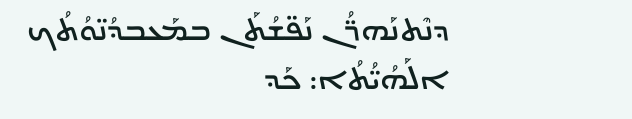ܕܢܶܬܢܰܗܪ̈ܳܢ ܢܰܦ̈ܫܳܬܰܢ ܒܡܰܥܒܕܳܢ̈ܘܳܬܳܟ ܐܠܰܗܳܝ̈ܳܬܳܐ: ܟܰܕ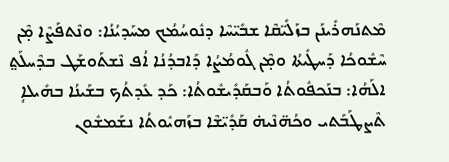ܡܶܬܢܰܗܪܺܝܢܰܢ ܒܙܰܠܺܝ̈ܩܶܐ ܫܒܺܝ̈ܚܶܐ ܕܢܽܘܚܳܡܳܟ ܡܚܰܕܝܳܢܳܐ: ܘܢܶܬܦܰܨܶܐ ܡ̣ܶܢ ܚܶܫܽܘܟܳܐ ܕܰܚܛܺܝܬܳܐ ܘܡ̣ܶܢ ܓܽܘܡܳܨܳܐ ܕܰܐܒܕܳܢܳܐ ܐܳܦ ܢܶܫܬܰܘܫܰܛ ܒܕܶܚܠܰܬ݀ ܐܠܰܗܳܐ: ܒܢܰܟܦܽܘܬܳܐ ܘܰܒܩܰܕܺܝܫܽܘܬܳܐ: ܟܰܕ ܥܺܕܬܳܟ ܒܫܰܝܢܳܐ ܒܗܺܝܠܐܴ ܬܶܨܛܰܒܰܬܝ ܘܟܳܗ̈ܢܶܝܗ̇ ܩܰܕܺܝ̈ܫܶܐ ܒܙܰܗܝܽܘܬܳܐ ܢܫܰܡܫܽܘܢ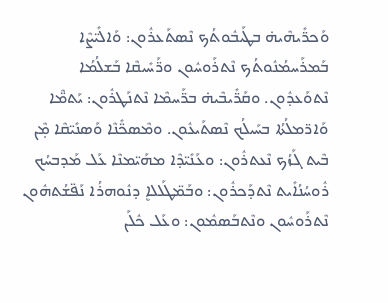ܘܰܟܪ̈ܺܝܗܶܝܗ̇ ܒܛܰܝܒܽܘܬܳܟ ܢܶܣܬܰܥܪܽܘܢ: ܘܰܐܠܺܝ̈ܨܶܐ ܒܰܡܪܰܚܡܳܢܽܘܬܳܟ ܢܶܬܪܰܘܚܽܘܢ ܘܪ̈ܰܚܺܝܩܶܐ ܒܰܫܠܳܡܳܐ ܢܶܬܘܰܥܕܽܘܢ. ܘܩܰܪ̈ܺܝܒܶܝܗ̇ ܒܪ̈ܰܚܡܶܐ ܢܶܬܢܰܛܪܽܘܢ: ܝܰܬܡ̈ܶܐ ܘܰܐܪ̈ܡܠܳܬܳܐ ܒܚܰܝܠܳܟ ܢܶܣܬܰܝܥܽܘܢ. ܘܡܶܣܟ̈ܺܢܶܐ ܘܰܣܢܺܝ̈ܩܶܐ ܡ̣ܶܢ ܒܶܝܬ ܓܰܙܳܟ ܢܶܥܬܪܽܘܢ: ܘܥܰܢܺܝ̈ܕܶܐ ܡܗܰܝ̈ܡܢܶܐ ܥܰܠ ܡܰܕܒܚܳܟ ܪܽܘܚܳܢܳܐܺܝܬ ܢܶܬܕܰܟܪܽܘܢ: ܘܒܰܡ̈ܛܰܠܠܐܷ ܕܢܽܘܗܪܳܐ ܢܰܦ̈ܫܳܬܗܽܘܢ ܢܶܬܪܰܘܚܽܘܢ ܘܢܶܬܒܰܣܡܽܘܢ: ܘܥܰܠ ܟܽܠܰܢ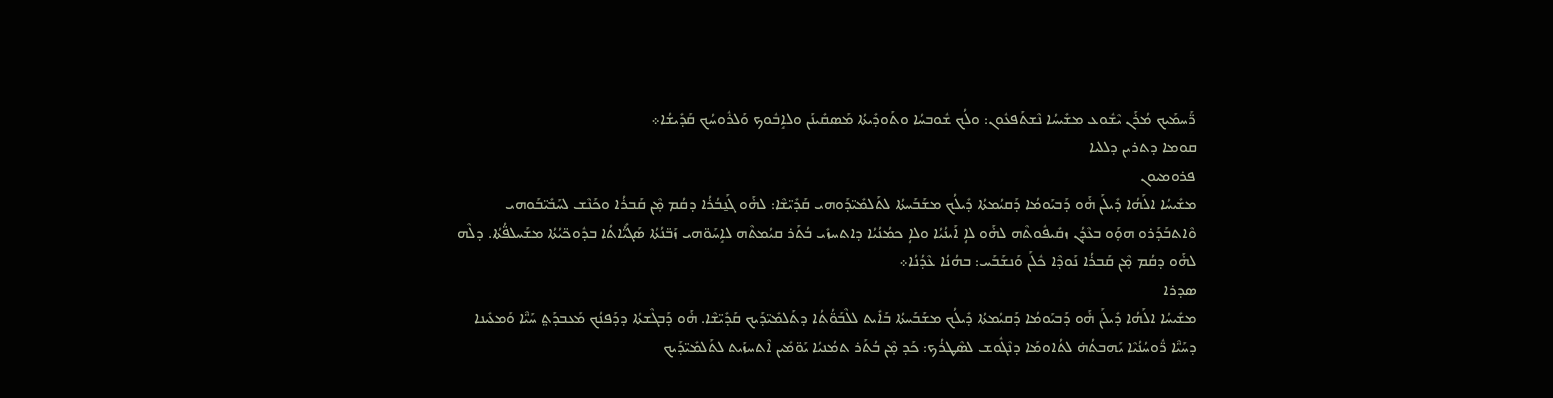ܪ̈ܰܚܡܰܝܟ ܡܳܪܰܢ ܝܶܫܽܘܥ ܡܫܺܝܚܳܐ ܢܶܫܬܰܦܥܽܘܢ: ܘܠܳܟ ܫܽܘܒܚܳܐ ܘܬܰܘܕܺܝܬܳܐ ܡܰܣܩܺܝܢܰܢ ܘܠܐܱܒܽܘܟ ܘܰܠܪܽܘܚܳܟ ܩܰܕܺܝܫܳܐ܀
ܩܘܡܐ ܕܬܪܝܢ ܕܠܠܝܐ
ܦܪܘܡܝܘܢ
ܡܫܺܝܚܳܐ ܐܠܰܗܳܐ ܕܺܝܠܰܢ ܗ̇ܰܘ ܕܰܒܝܰܘܡܳܐ ܕܰܩܝܳܡܬܳܐ ܕܺܝܠܳܟ ܡܫܰܒܰܚܬܳܐ ܠܬܰܠܡܺܝ̈ܕܰܘܗܝ ܩܰܕܺܝ̈ܫܶܐ: ܠܗ̇ܰܘ ܓܰܢ̱ܒܳܪܳܐ ܕܩܳܡ ܡ̣ܶܢ ܩܰܒܪܳܐ ܘܟܰܢܶܫ ܠܚܰܒܺܝ̈ܒܰܘܗܝ ܘܶܐܬܒܰܕܰܪܘ ܗܘ̣ܰܘ ܒܥܶܕܳܢ ܙܩܺܝܦܽܘܬܶܗ ܠܗ̇ܰܘ ܠܐܴ ܐܰܝܢܳܝܳܐ ܘܠܐܴ ܟܡܳܢܳܝܳܐ ܕܐܬܚܙܺܝ ܒܳܬܰܪ ܩܝܳܡܬܶܗ ܠܐܱܚܰܘ̈ܗܝ ܙܰܒ̈ܢܳܬܳܐ ܣܰܓܺܝ̈ܳܐܬܳܐ ܒܕܽܘܟ̈ܝܳܬܳܐ ܡܫܰܚܠܦ̈ܳܬܳܐ. ܕܠܶܗ ܠܗ̇ܰܘ ܕܩܳܡ ܡ̣ܶܢ ܩܰܒܪܳܐ ܢܰܘܕܶܐ ܟܽܠܰܢ ܘܰܢܫܰܒܰܚ: ܒܗܳܢܳܐ ܥܶܕܳܢܳܐ܀
ܣܕܪܐ
ܡܫܺܝܚܳܐ ܐܠܰܗܳܐ ܕܺܝܠܰܢ ܗ̇ܰܘ ܕܰܒܝܰܘܡܳܐ ܕܰܩܝܳܡܬܳܐ ܕܺܝܠܳܟ ܡܫܰܒܰܚܬܳܐ ܒܰܐܺܝܬ ܠܠܶܒܰܘ̈ܳܬܳܐ ܕܬܰܠܡܺܝ̈ܕܰܝܟ ܩܰܕܺܝ̈ܫܶܐ. ܗ̇ܰܘ ܕܰܒܓܶܫܬܳܐ ܕܕܰܦܢܳܟ ܡܰܥܒܕܰܬ݀ ܚܰܝ̈ܶܐ ܘܰܡܥܺܝܢܐ ܕܚܰܝ̈ܶܐ ܪ̈ܽܘܚܳܢܳܝܶܐ ܝܰܗܒܬܳܗ̇ ܠܬܳܐܘܡܰܐ ܕܢܶܓܽܘܫ ܠܣܶܛܪܳܟ: ܟܰܕ ܡ̣ܶܢ ܒܳܬܰܪ ܬܡܳܢܝܳܐ ܝܰܘ̈ܡܺܝܢ ܐܶܬܚܙܰܝܬ ܠܬܰܠܡܺܝ̈ܕܰܝܟ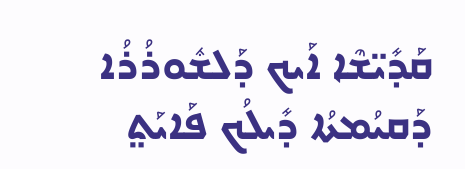ܩܰܕܺܝ̈ܫܶܐ ܐܰܝܟ ܕܰܠܫܽܘܪܳܪܳܐ ܕܰܩܝܳܡܬܳܐ ܕܺܝܠܳܟ ܦܰܐܝܰܬ݀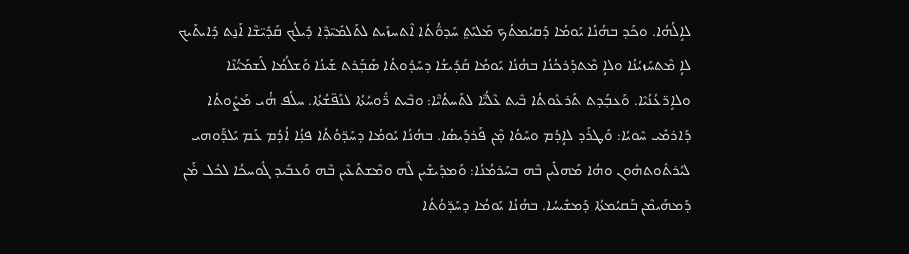ܠܐܱܠܳܗܳܐ. ܘܟܰܕ ܒܗܳܢܳܐ ܝܰܘܡܳܐ ܕܰܩܝܳܡܬܳܟ ܡܰܠܝܰܬ݀ ܚܰܕܘ̈ܳܬܳܐ ܐܶܬܚܙܰܝܬ ܠܬܰܠܡܺܝ̈ܕܶܐ ܕܺܝܠܳܟ ܩܰܕܺܝ̈ܫܶܐ ܐܰܢ̱ܬ ܕܺܐܝܬܰܝܟ ܠܐܴ ܡܶܬܚܰܙܝܳܢܳܐ ܘܠܐܴ ܡܶܬܕܰܪܟܳܢܳܐ ܒܗܳܢܳܐ ܝܰܘܡܳܐ ܩܰܕܺܝܫܳܐ ܕܚܰܕܽܘܬܳܐ ܣܰܒ̣ܰܪܬ ܫܰܝܢܳܐ ܘܰܫܠܳܡܳܐ ܠܰܫܡܰܝ̈ܳܢܶܐ ܘܠܐܱܪ̈ܥܳܢܳܝܶܐ. ܘܰܥܒ̣ܰܕܬ ܬܰܪܥܽܘܬܳܐ ܒܶܝܬ ܥܶܠܳܝ̈ܶܐ ܠܬܰܚܬܳܝ̈ܶܐ: ܘܒܶܝܬ ܪ̈ܽܘܚܳܬܳܐ ܠܢܰܦ̈ܫܳܬܳܐ. ܚܠܳܦ ܗ̇ܳܝ ܡܰܨܽܘܬܳܐ ܕܰܐܪܡܺܝ ܚܶܘܝܳܐ: ܘܰܛܪܰܕ ܠܐܴܕܳܡ ܘܚܰܘܳܐ ܡ̣ܶܢ ܦܰܪܕܰܝܣܳܐ. ܒܗܳܢܳܐ ܝܰܘܡܳܐ ܕܚܰܕ̈ܘܳܬܳܐ ܦܢ̣ܳܐ ܐܳܕܳܡ ܥܰܡ ܝܰܠܕ̈ܰܘܗܝ ܠܝܳܪܬܽܘܬܗܽܘܢ ܘܗܳܐ ܡܰܗܠܺܝܢ ܒܶܗ ܒܚܰܪܡܳܢܳܐ: ܘܰܡܕܰܝܫܺܝܢ ܠܶܗ ܘܡܶܫܬܰܥܶܝܢ ܒܶܗ ܘܰܥܒܺܝܕ ܓܽܘܚܟܳܐ ܠܟܽܠ ܡ̇ܰܢ ܕܰܡܗܰܝܡܶܢ ܒܰܩܝܳܡܬܳܐ ܕܰܡܫܺܝܚܳܐ. ܒܗܳܢܳܐ ܝܰܘܡܳܐ ܕܚܰܕ̈ܘܳܬܳܐ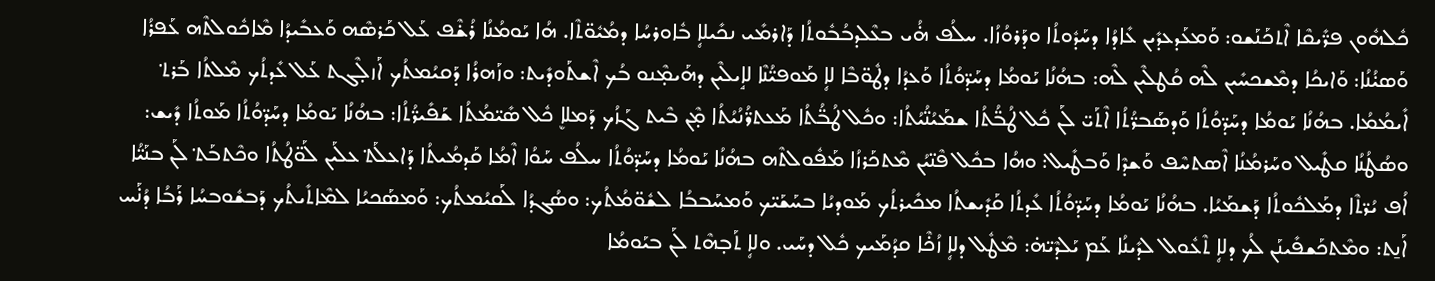ܟܽܠܗܽܘܢ ܦܪ̈ܺܝܩܶܐ ܐܶܬܟܰܢܰܫܘ: ܘܰܡܥܰܕܥܕܺܝܢ ܥܺܐܕܳܐ ܕܚܰܕܽܘܬܳܐ ܘܕܰܪܘܳܙܳܐ. ܚܠܳܦ ܗ̇ܳܝ ܒܥܶܠܕܒܳܒܽܘܬܳܐ ܕܰܐܪܡܺܝ ܢܟܺܝܠܐܴ ܒܽܐܘܪܚܳܐ ܕܡܳܝܽܘ̈ܬܶܐ. ܗܳܐ ܝܰܘܡܳܢܳܐ ܪܳܫ̇ܶܦ ܥܰܠ ܟܰܪܣܶܗ ܘܰܥܒܺܝܕܳܐ ܡܶܐܟܽܘܠܬܶܗ ܥܰܦܪܳܐ ܘܰܣܝ̇ܳܢܳܐ: ܘܰܐܝܟܳܐ ܕܡܶܫܟܚܺܝܢ ܠܶܗ ܩܳܛܠܶܝܢ ܠܶܗ: ܒܗܳܢܳܐ ܝܰܘܡܳܐ ܕܚܰܕ̈ܘܳܬܳܐ ܘܰܥܕܳܐ ܕܛܽܘ̈ܒܶܐ ܠܐܴ ܡܰܘܦܝ̈ܳܢܶܐ ܠܐܱܝܠܶܝܢ ܕܗܰܝܡ̣ܶܢܘ ܒܳܟ ܐܶܫܬܰܘܕܺܝܬ: ܘܙܰܗܪܳܐ ܕܰܩܝܳܡܬܳܟ ܐܰܙܠ̣ܶܓܬ ܥܰܠ ܥܺܕܬܳܟ ܡܶܠܬܳܐ ܒܰܪܬ݀ ܐܺܝܡܳܡܳܐ. ܒܗܳܢܳܐ ܝܰܘܡܳܐ ܕܚܰܕ̈ܘܳܬܳܐ ܘܰܕܣܰܒܪ̈ܳܬܳܐ ܐܶܬܰܝ̈ ܠܰܢ ܟܽܠ ܛܳܒ̈ܳܬܳܐ ܫܡܰܝܳܢ̈ܳܝܳܬܳܐ: ܘܟܽܠ ܛܳܒ̈ܳܬܳܐ ܡܰܥܬܪ̈ܳܢܳܝܳܬܳܐ ܡ̣ܶܢ ܒܶܝܬ ܓܰܙܳܟ ܕܰܡܠܐܷ ܟܽܠ ܣܺܝ̈ܡܳܬܳܐ ܫܰܦܺܝܪ̈ܳܬܳܐ: ܒܗܳܢܳܐ ܝܰܘܡܳܐ ܕܚܰܕ̈ܘܳܬܳܐ ܡܰܘܬܳܐ ܕܺܝܫ: ܘܣܳܛܳܢܳܐ ܩܛܺܝܠ ܘܚܰܪܡܳܢܳܐ ܐܶܣܬܚܶܦ ܘܰܫܕܶܐ ܘܰܒܛܺܝܠ: ܘܗܳܐ ܒܟܽܠ ܦܶܢ̈ܝܳܢ ܡܶܬܟܰܪܙܳܐ ܡܰܦܽܘܠܬܶܗ ܒܗܳܢܳܐ ܝܰܘܡܳܐ ܕܚܰܕ̈ܘܳܬܳܐ ܚܠܳܦ ܚܰܘܳܐ ܐܶܡܳܐ ܩܰܕܡܳܝܬܳܐ ܕܰܐܥܠܰܬ݀ ܥܠܰܝܢ ܠܰܘ̈ܛܳܬܳܐ ܘܟܶܬܒܰܬ݀ ܠܰܢ ܒܢܰܝ̈ܳܐ ܐܳܦ ܝܳܪ̈ܬܶܐ ܕܡܰܠܟܽܘܬܳܐ ܕܰܫܡܰܝܳܐ. ܒܗܳܢܳܐ ܝܰܘܡܳܐ ܕܚܰܕ̈ܘܳܬܳܐ ܥܺܕܬܳܐ ܩܰܕܺܝܫܬܳܐ ܡܟܺܝܪܬܳܟ ܡܰܘܕܝܳܐ ܒܚܰܫܰܝ̈ܟ ܘܰܡܚܰܒܒܳܐ ܠܫܽܘ̈ܡܳܬܳܟ: ܘܣܳܓܕܳܐ ܠܰܩܝܳܡܬܳܟ: ܘܰܡܣܰܟܝܳܐ ܠܡܶܐܬܺܝܬܳܟ ܕܰܒܫܽܘܒܚܳܐ ܪܰܒܳܐ ܕܳܢ̇ܰܚ ܐܰܢ̱ܬ: ܘܡܶܬܟܰܫܦܺܝܢܰܢ ܠܳܟ ܕܠܐܴ ܬܶܥܽܘܠ ܠܕܺܝܢܳܐ ܥܰܡ ܝܰܠܕܶܝ̈ܗ̇: ܡܶܛܽܠ ܕܠܐܴ ܙܳܟ̇ܶܐ ܩܕܳܡܰܝܟ ܟܽܠ ܕܚܰܝ. ܘܠܐܴ ܬܰܒ̣ܗܶܬ ܠܰܢ ܒܝܰܘܡܳܐ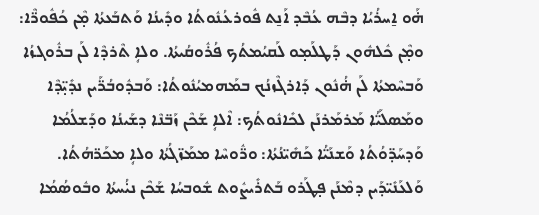ܗ̇ܰܘ ܐ̱ܚܪܳܝܳܐ ܕܒܶܗ ܥܳܒܶܕ ܐܰܢ̱ܬ ܦܽܘܪܥܳܢܽܘܬܳܐ ܘܕܺܝܢܳܐ ܘܰܬܒܰܥܬܳܐ ܡ̣ܶܢ ܟܳܦܽܘܪ̈ܶܐ: ܘܡ̣ܶܢ ܟܽܠܗܽܘܢ ܕܰܛܠܰܡ̣ܘ ܠܰܩܝܳܡܬܳܟ ܦܳܪܽܘܩܳܝܬܳܐ. ܘܠܐܴ ܬܶܪܕܶܐ ܠܰܢ ܒܪܽܘܓܙܳܐ ܘܰܒܚܶܡܬܳܐ ܠܰܢ ܗ̇ܳܢܽܘܢ ܕܰܐܪܓܶܙܢܳܟ ܒܡܰܗܡܝܳܢܽܘܬܳܐ: ܘܰܒܕܽܘܒܳܪ̈ܰܝܢ ܢܕܺܝ̣̈ܕܶܐ ܘܡܰܣܠܰܝ̈ܳܐ ܡܰܪܡܰܪܢܰܢ ܠܟܺܐܢܽܘܬܳܟ: ܐܶܠܐܴ ܫܰܟܶܢ ܙܰܒ̈ܢܶܐ ܕܫܰܝܢܳܐ ܘܕܰܫܠܳܡܳܐ ܘܰܕܚܰܕ̈ܘܳܬܳܐ ܘܰܫܢܰܝ̈ܳܐ ܟܰܗܺܝ̈ܢܳܬܳܐ: ܘܪ̈ܽܘܚܶܐ ܡܡܰܙ̈ܓܳܬܳܐ ܘܠܐܴ ܡܟܰܪ̈ܗܳܬܳܐ. ܘܰܠܥܰܢܺܝ̈ܕܰܝܢ ܕܡܶܢܰܢ ܦ̣ܛܰܪܘ ܒܰܬܪܺܝܨܽܘܬ ܫܽܘܒܚܳܐ ܫܰܟܶܢ ܢܝ̇ܳܚܬܳܐ ܘܒܽܘܣܳܡܳܐ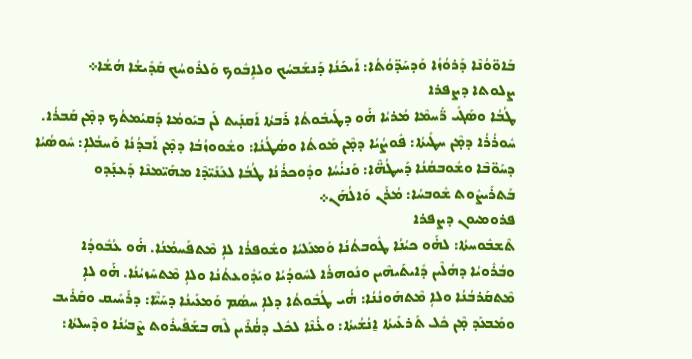ܒܰܐܘ̈ܘܳܢܶܐ ܕܰܪܘܳܙܳܐ ܘܰܕܚܰܕ̈ܘܳܬܳܐ: ܐܰܝܟܰܢܳܐ ܕܰܢܫܰܒܚܳܟ ܘܠܐܱܒܽܘܟ ܘܰܠܪܽܘܚܳܟ ܩܰܕܺܝܫܳܐ ܗܳܫܳܐ܀
ܨܠܘܬܐ ܕܨܦܪܐ
ܛܳܒܳܐ ܘܣܰܓܺܝ ܪ̈ܰܚܡܶܐ ܡܳܪܝܳܐ ܗ̇ܰܘ ܕܛܰܝܒܽܘܬܳܐ ܪܰܒܬܳܐ ܐܰܩܢ̣ܰܝܬ ܠܰܢ ܒܝܰܘܡܳܐ ܕܰܩܝܳܡܬܳܟ ܕܡ̣ܶܢ ܩܰܒܪܳܐ. ܚܽܘܪܳܪܳܐ ܕܡ̣ܶܢ ܚܛܺܝܬܳܐ: ܦܽܘܨܳܝܳܐ ܕܡ̣ܶܢ ܡܰܘܬܳܐ ܘܣܳܛܳܢܳܐ: ܘܫܽܘܘܙܳܒܳܐ ܕܡ̣ܶܢ ܐܰܒܕܳܢܳܐ ܘܰܚܒܳܠܐܴ: ܚܽܘܣܳܝܳܐ ܕܚܰܘ̈ܒܶܐ ܘܫܽܘܒܩܳܢܳܐ ܕܰܚܛܳܗ̈ܶܐ: ܘܰܢܝ̇ܳܚܳܐ ܘܕܽܘܟܪܳܢܳܐ ܛܳܒܳܐ ܠܥܰܢܺܝ̈ܕܶܐ ܡܗܰܝ̈ܡܢܶܐ ܕܰܥܢ̣ܰܕܘ ܒܰܬܪܺܝܨܽܘܬ ܫܽܘܒܚܳܐ: ܡܳܪܰܢ ܘܰܐܠܳܗܰܢ܀
ܦܪܘܡܝܘܢ ܕܨܦܪܐ
ܬܶܫܒܽܘܚܬܳܐ: ܠܗ̇ܰܘ ܟܝܳܢܳܐ ܛܽܘܒܬܳܢܳܐ ܘܰܡܥܰܠܝܳܐ ܘܫܽܘܦܪܳܐ ܠܐܴ ܡܶܬܦܰܚܡܳܢܳܐ. ܗ̇ܰܘ ܥܳܒܽܘܕܳܐ ܘܒܳܪܽܘܝܳܐ ܕܗܳܠܶܝܢ ܕܺܐܝܬܰܝܗܶܝܢ ܘܢܽܘܗܪܳܐ ܠܚܽܘܕܳܝܳܐ ܘܝܰܕܽܘܥܬܳܢܳܐ ܘܠܐܴ ܡܶܬܚܰܙܝܳܢܳܐ. ܗ̇ܰܘ ܠܐܴ ܡܶܬܩܰܪܒܳܢܳܐ ܘܠܐܴ ܡܶܬܗܰܘܢܳܢܳܐ: ܗ̇ܳܝ ܛܳܒܽܘܬܳܐ ܕܠܐܴ ܚܣܳܡ ܘܰܡܥܺܝܢܳܐ ܕܚܰܝ̈ܶܐ: ܕܪܰܚܺܝܩ ܘܩܰܪܺܝܒ ܘܡܰܒܥܰܕ ܡ̣ܶܢ ܟܽܠ ܬܰܪܥܺܝܬܳܐ ܐ̱ܢܳܫܳܝܬܳܐ: ܘܥ̇ܳܢܶܐ ܠܟܽܠ ܕܩ̇ܳܪܶܝܢ ܠܶܗ ܒܫܰܦܺܝܪܽܘܬ ܨܶܒܝܳܢܳܐ ܘܕܶܚܠܬܳܐ: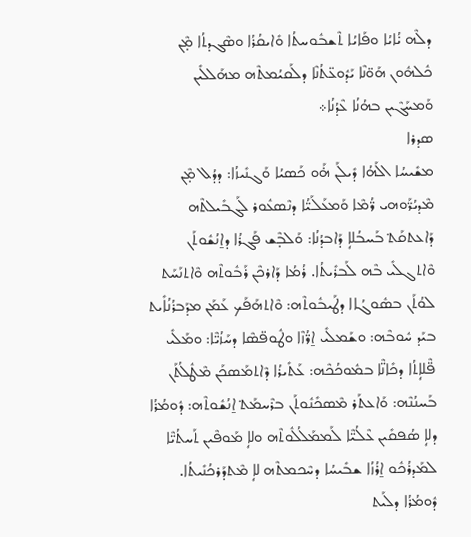ܕܠܶܗ ܝ̇ܳܐܝܳܐ ܘܦܰܐܝܳܐ ܬܶܫܒܽܘܚܬܳܐ ܘܺܐܝܩܳܪܳܐ ܘܣܶܓܕܬܳܐ ܡ̣ܶܢ ܟܽܠܗܽܘܢ ܗܰܘ̈ܢܶܐ ܝܰܕܽܘܥ̈ܬܳܢܶܐ ܕܠܰܩܝܳܡܬܶܗ ܡܗܰܠܠܺܝܢ ܘܰܡܚܰܓܶܝܢ ܒܗܳܢܳܐ ܥܶܕܳܢܳܐ܀
ܣܕܪܐ
ܡܫܺܝܚܳܐ ܐܠܰܗܳܐ ܕܺܝܠܰܢ ܗ̇ܰܘ ܟܰܣܝܳܐ ܘܰܓܢܺܝܙܳܐ: ܕܕܳܠ ܡ̣ܶܢ ܡܶܕܝܳܪ̈ܰܘܗܝ ܪ̈ܳܡܶܐ ܘܰܡܥܰܠܰܝ̈ܳܐ ܕܢܶܣܥܽܘܪ ܠܰܓܒܺܝܠܬܶܗ ܕܰܐܥܬܩܰܬ݀ ܒܰܚܒܳܠܐܴ ܕܰܐܒܕܳܢܳܐ: ܘܰܠܒ̣ܶܫ ܦܰܓܪܳܐ ܕܐ̱ܢܳܫܽܘܬܰܢ ܘܶܐܬܓܠܺܝ ܒܶܗ ܠܰܒܪܺܝܬܳܐ. ܪܳܡܳܐ ܕܰܐܪܟܶܢ ܪܰܒܽܘܬܶܗ ܘܶܐܬܢܰܚܰܬ ܠܘܳܬܰܢ ܒܣܽܘܓܳܐܐ ܕܛܰܝܒܽܘܬܶܗ: ܘܶܐܬܗܰܦܰܟ ܥܰܡܰܢ ܡܕܰܒܪܳܢܳܐܺܝܬ ܒܝܰܕ ܚܽܘܒܶܗ: ܘܫܰܡܠܺܝ ܐ̱ܪ̈ܳܙܶܐ ܘܛܽܘܦ̈ܣܶܐ ܕܚܰܙܳܝ̈ܶܐ: ܘܡܰܠܺܝ ܦ̈ܶܠܐܴܬܳܐ ܕܟܺܐܢ̈ܶܐ ܒܡܽܘܟܳܟܶܗ: ܥܰܬܺܝܪܳܐ ܕܶܐܬܡܰܣܟܰܢ ܡܶܛܽܠܳܬܰܢ ܒܰܚܢܳܢܶܗ: ܘܰܐܥܬܰܪ ܡܶܣܟܺܢܽܘܬܰܢ ܒܪܶܚܡܰܬ݀ ܐ̱ܢܳܫܽܘܬܶܗ: ܕܽܘܡܳܪܳܐ ܕܠܐܴ ܣܳܦܩܺܝܢ ܥܶܠܳܝ̈ܶܐ ܠܰܡܡܰܠܳܠܽܘܬܶܗ ܘܠܐܴ ܡܰܘܦܶܝܢ ܬܰܚܬܳܝ̈ܶܐ ܠܡܰܕܪܳܟܽܘ ܐ̱ܪܳܙܳܐ ܫܒܺܝܚܳܐ ܕܚܶܟܡܬܶܗ ܠܐܴ ܡܶܬܕܰܪܟܳܢܺܝܬܳܐ. ܕܽܘܡܳܪܳܐ ܕܠܰܝܬ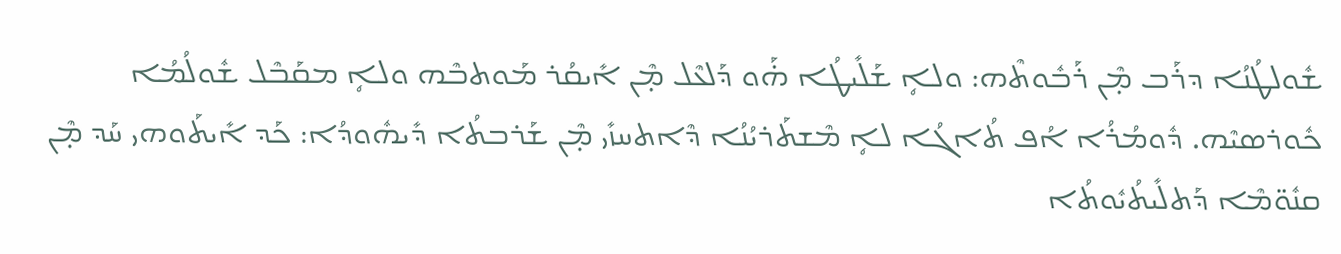ܫܽܘܠܛܳܢܳܐ ܕܪܰܒ ܡ̣ܶܢ ܪܰܒܽܘܬܶܗ: ܘܠܐܴ ܫܰܠܺܝܛܳܐ ܗ̇ܰܘ ܕܰܠܥܶܠ ܡ̣ܶܢ ܐܺܝܩܳܪ ܡܰܘܬܒܶܗ ܘܠܐܴ ܡܩܰܒܶܠ ܫܽܘܠܳܡܳܐ ܟܽܘܪܣܝܶܗ. ܕܽܘܡܳܪܳܐ ܐܳܦ ܬܳܐܓܳܐ ܠܐܴ ܡܶܫܬܰܪܝܳܢܳܐ ܕܶܐܬܚܙܺܝ ܡ̣ܶܢ ܫܰܪܒܬܳܐ ܕܺܝܗܽܘܕܳܐ: ܟܰܕ ܐܺܝܬܰܘܗܝ ܚܰܕ ܡ̣ܶܢ ܩܢܽܘ̈ܡܶܐ ܕܰܬܠܺܝܬܳܝܽܘܬܳܐ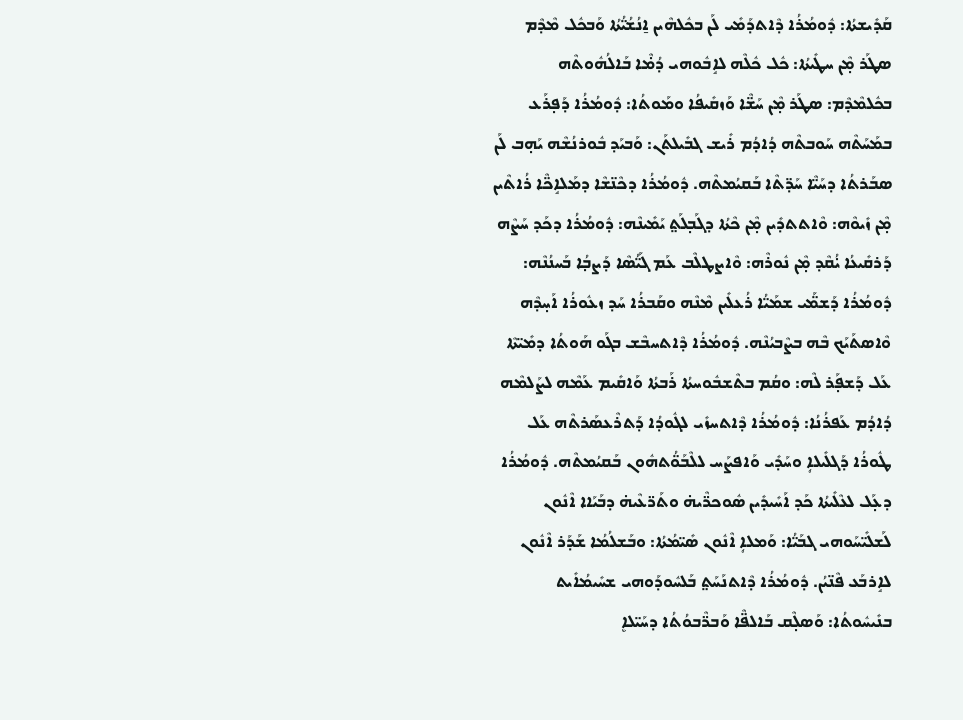ܩܰܕܺܝܫܬܳܐ: ܕܽܘܡܳܪܳܐ ܕܶܐܬܕܰܡܺܝ ܠܰܢ ܒܟܽܠܗܶܝܢ ܐ̱ܢܳܫܳܝ̈ܳܬܳܐ ܘܰܒܟܽܠ ܡܶܕܶܡ ܣܛܰܪ ܡ̣ܶܢ ܚܛܺܝܬܳܐ: ܟܽܠ ܟܽܠܶܗ ܠܐܱܒܽܘܗܝ ܕܳܡ̇ܶܐ ܒܰܐܠܳܗܽܘܬܶܗ ܒܟܽܠܡܶܕܶܡ: ܣܛܰܪ ܡ̣ܶܢ ܚܰܫ̈ܶܐ ܘܰܙܩܺܝܦܳܐ ܘܡܰܘܬܳܐ: ܕܽܘܡܳܪܳܐ ܕܰܦ̣ܪܰܥ ܒܡܰܚܰܬܶܗ ܚܰܘܒܬܶܗ ܕܳܐܕܳܡ ܪܺܝܫ ܓܒܺܝܠܬܰܢ: ܘܰܒܝܰܕ ܒܽܘܪܢܳܫܶܗ ܝܰܗ̣ܒ ܠܰܢ ܣܒܰܪܬܳܐ ܕܚܰܝ̈ܶܐ ܚܰܕ̈ܬܶܐ ܒܰܩܝܳܡܬܶܗ. ܕܽܘܡܳܪܳܐ ܕܟܶܢ̈ܫܶܐ ܕܡܰܠܐܱܟ̈ܶܐ ܪܳܐܬܶܝܢ ܡ̣ܶܢ ܙܺܝܘܶܗ: ܘܶܐܬܬܕܺܝܢ ܡ̣ܶܢ ܟܶܬܳܐ ܕܓܰܒ̣ܠܰܬ݀ ܝܰܡܺܝܢܶܗ: ܕܽܘܡܳܪܳܐ ܕܟܰܕ ܚܰܨܶܗ ܕܰܪܩܺܝܥܳܐ ܝ̇ܳܩܶܕ ܡ̣ܶܢ ܢܽܘܪܶܗ: ܘܶܐܨܛܠܶܒ ܥܰܡ ܓܰܝ̈ܳܣܶܐ ܕܰܨܒ̣ܳܐ ܒܰܚܢܳܢܶܗ: ܕܽܘܡܳܪܳܐ ܕܰܫܡ̈ܰܝ ܫܡܰܝ̈ܳܐ ܪܳܥܠܺܝܢ ܡܶܢܶܗ ܘܩܰܒܪܳܐ ܚܰܕ ܙܥܽܘܪܳܐ ܐܰܚ̣ܕܶܗ ܘܶܐܣܬܰܝܰܟ ܒܶܗ ܒܨܶܒܝܳܢܶܗ. ܕܽܘܡܳܪܳܐ ܕܶܐܬܚܒܶܫ ܒܓܰܘ ܗܰܘܬܳܐ ܕܡܺܝ̈ܬܶܐ ܥܰܠ ܕܰܫܦ̣ܰܪ ܠܶܗ: ܘܩܳܡ ܒܬܶܫܒܽܘܚܬܳܐ ܪܰܒܬܳܐ ܘܰܐܩܺܝܡ ܥܰܡܶܗ ܠܨܰܠܡܶܗ ܕܳܐܕܳܡ ܥܰܦܪܳܢܳܐ: ܕܽܘܡܳܪܳܐ ܕܶܐܬܚܙܺܝ ܠܓܽܘܕܳܐ ܕܰܬܪܶܥܣܰܪܬܶܗ ܥܰܠ ܛܽܘܪܳܐ ܕܰܓܠܺܝܠܐܴ ܘܚܰܕܺܝ ܘܰܐܦܨܰܚ ܠܠܶܒܰܘ̈ܳܬܗܽܘܢ ܒܰܩܝܳܡܬܶܗ. ܕܽܘܡܳܪܳܐ ܕܥ̣ܰܠ ܠܥܶܠܺܝܬܳܐ ܟܰܕ ܐܰܚܺܝܕܺܝܢ ܣܽܘܟܪ̈ܶܝܗ̇ ܘܬܰܪ̈ܥܶܝܗ̇ ܕܒܰܝܰܐܐ ܐܶܢܽܘܢ ܠܰܫܠܺܝ̈ܚܰܘܗܝ ܓܒܰܝ̈ܳܐ: ܘܰܡܠܐܴ ܐܶܢܽܘܢ ܣܺܝ̈ܡܳܬܳܐ: ܘܒܰܫܠܳܡܳܐ ܫܰܕܰܪ ܐܶܢܽܘܢ ܠܐܱܪܒܰܥ ܦܶܢ̈ܝܳܢ. ܕܽܘܡܳܪܳܐ ܕܶܐܬܢܰܚܰܬ݀ ܒܰܠܚܽܘܕܰܘܗܝ ܫܚܺܝܡܳܐܺܝܬ ܒܢܺܝܚܽܘܬܳܐ: ܘܰܣܠ̣ܶܩ ܒܰܐܠܦ̈ܶܐ ܘܰܒܪ̈ܶܒܘܳܬܳܐ ܕܚܰܝ̈ܠܐܷ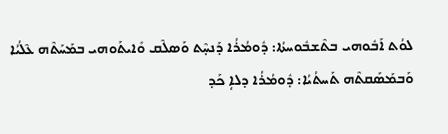ܠܘܳܬ ܐܰܒܽܘܗܝ ܒܬܶܫܒܽܘܚܬܳܐ: ܕܽܘܡܳܪܳܐ ܕܰܢܚ̣ܶܬ ܘܰܣܠܶܩ ܘܺܐܝܬܰܘܗܝ ܒܡܰܚܰܬܶܗ ܥܶܠܳܝܳܐ ܘܰܒܡܰܣܰܩܬܶܗ ܬܰܚܬܳܝܳܐ: ܕܽܘܡܳܪܳܐ ܕܠܐܴ ܟܰܕ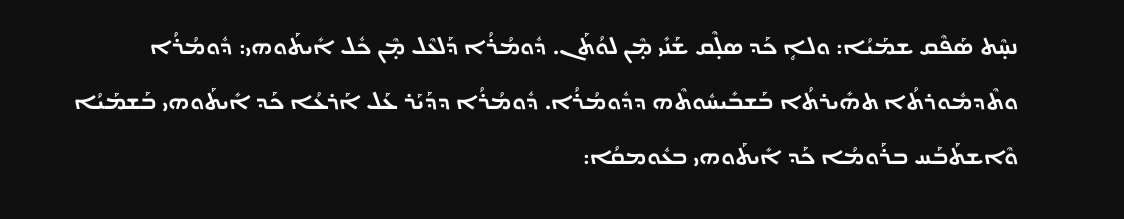ܢܚ̣ܶܬ ܣܰܦܶܩ ܫܡܰܝܳܐ: ܘܠܐܴ ܟܰܕ ܣܠ̣ܶܩ ܫܰܢܺܝ ܡ̣ܶܢ ܠܘܳܬܰܢ. ܕܽܘܡܳܪܳܐ ܕܰܠܥܶܠ ܡ̣ܶܢ ܟܽܠ ܐܺܝܬܰܘܗܝ: ܕܽܘܡܳܪܳܐ ܘܬܶܕܡܽܘܪܬܳܐ ܬܗܺܝܪܬܳܐ ܒܰܫܒܺܝܚܽܘܬܶܗ ܕܕܽܘܡܳܪܳܐ. ܕܽܘܡܳܪܳܐ ܕܕܰܝܰܪ ܥܰܠ ܐܰܪܥܳܐ ܟܰܕ ܐܺܝܬܰܘܗܝ ܒܰܫܡܰܝܳܐ ܘܶܐܫܬܰܒܰܚ ܒܪܰܘܡܳܐ ܟܰܕ ܐܺܝܬܰܘܗܝ ܒܥܽܘܡܩܳܐ: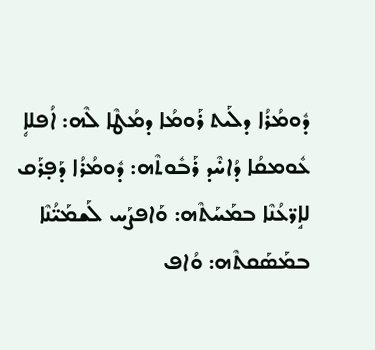ܕܽܘܡܳܪܳܐ ܕܠܰܝܬ ܪܰܘܡܳܐ ܕܡܳܛܶܐ ܠܶܗ: ܐܳܦܠܐܴ ܥܽܘܡܩܳܐ ܕܳܐܚ̇ܶܕ ܪܰܒܽܘܬܶܗ: ܕܽܘܡܳܪܳܐ ܕܰܦ̣ܪܰܩ ܠܐܱܪ̈ܥܳܢܶܐ ܒܡܰܚܰܬܶܗ: ܘܰܐܦܨܰܚ ܠܰܫܡܰܝ̈ܳܢܶܐ ܒܡܰܣܰܩܬܶܗ: ܘܳܐܦ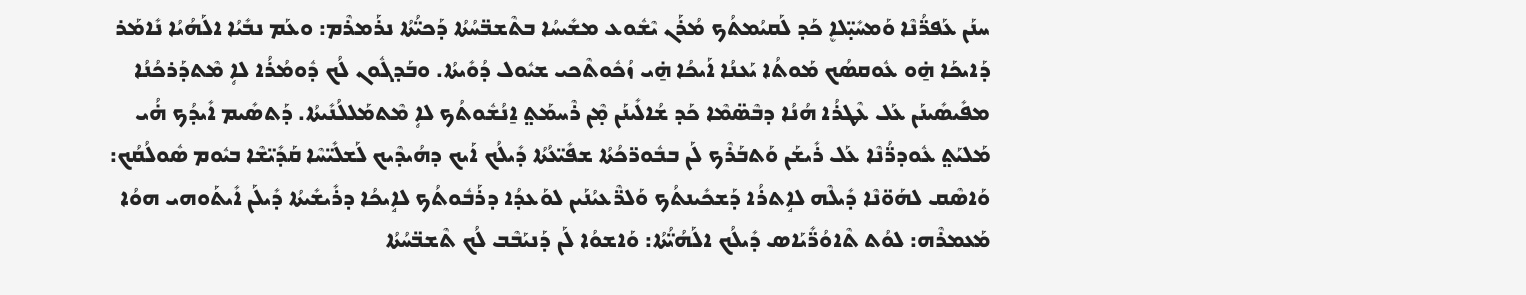ܚܢܰܢ ܥܰܦܪ̈ܳܢܶܐ ܘܰܡܚܺܝ̣̈ܠܐܷ ܟܰܕ ܠܰܩܝܳܡܬܳܟ ܡܳܪܰܢ ܝܶܫܽܘܥ ܡܫܺܝܚܳܐ ܒܬܶܫܒ̈ܚܳܬܳܐ ܕܰܟܝ̈ܳܬܳܐ ܢܪܰܡܪܶܡ: ܘܥܰܡ ܢܒܺܝܳܐ ܐܠܰܗܳܝܳܐ ܢܺܐܡܰܪ ܕܰܐܝܟܰܐ ܗ̱̇ܘ ܥܽܘܩܣܳܟ ܡܰܘܬܳܐ ܝܰܥܢܳܐ ܐܰܝܟܳܐ ܗ̱̇ܝ ܙܳܟܽܘܬܶܟܝ ܫܝܽܘܠ ܕܳܘܺܝܬܳܐ. ܘܒܰܕܓܽܘܢ ܠܳܟ ܕܽܘܡܳܪܳܐ ܠܐܴ ܡܶܬܕܰܪܟܳܢܳܐ ܡܦܺܝܣܺܝܢܰܢ ܥܰܠ ܥܶܛܪܳܐ ܗܳܢܳܐ ܕܒܶܣ̈ܡܶܐ ܟܰܕ ܫܳܐܠܺܝܢܰܢ ܡ̣ܶܢ ܪܶܚܡܰܬ݀ ܐ̱ܢܳܫܽܘܬܳܟ ܠܐܴ ܡܶܬܡܰܠܠܳܢܺܝܬܳܐ. ܕܰܬܣܺܝܡ ܐܺܝܕܳܟ ܗ̇ܳܝ ܡܰܠܝܰܬ݀ ܥܽܘܕܪ̈ܳܢܶܐ ܥܰܠ ܪܺܝܫܰܢ ܘܰܬܒܰܪܶܟ ܠܰܢ ܒܒܽܘܪ̈ܟܳܬܳܐ ܫܦܺܝ̈ܥܳܬܳܐ ܕܺܝܠܳܟ ܐܰܝܟ ܕܗܳܝܕܶܝܟ ܠܰܫܠܺܝ̈ܚܶܐ ܩܰܕܺܝ̈ܫܶܐ ܒܝܽܘܡ ܣܽܘܠܳܩܳܟ: ܘܰܐܣܶܩ ܠܗܰܘ̈ܢܶܐ ܕܺܝܠܶܗ ܠܐܱܬܪܳܐ ܕܰܫܟܺܝܢܬܳܟ ܘܰܠܪ̈ܶܥܝܳܢܰܝܢ ܠܘܰܥܕܳܐ ܕܪܰܒܽܘܬܳܟ ܠܐܱܝܟܳܐ ܕܪܺܝܫܺܝܬܳܐ ܕܺܝܠܰܢ ܐܺܝܬܰܘܗܝ ܗܘܳܐ ܡܰܥܡܪܶܗ: ܠܘܳܬ ܬܶܐܘܳܪ̈ܺܝܰܐܣ ܕܺܝܠܳܟ ܐܠܰܗܳܝ̈ܳܬܳܐ: ܘܰܐܫܘܳܐ ܠܰܢ ܕܰܢܝܰܒܶܒ ܠܳܟ ܬܶܫܒ̈ܚܳܬܳܐ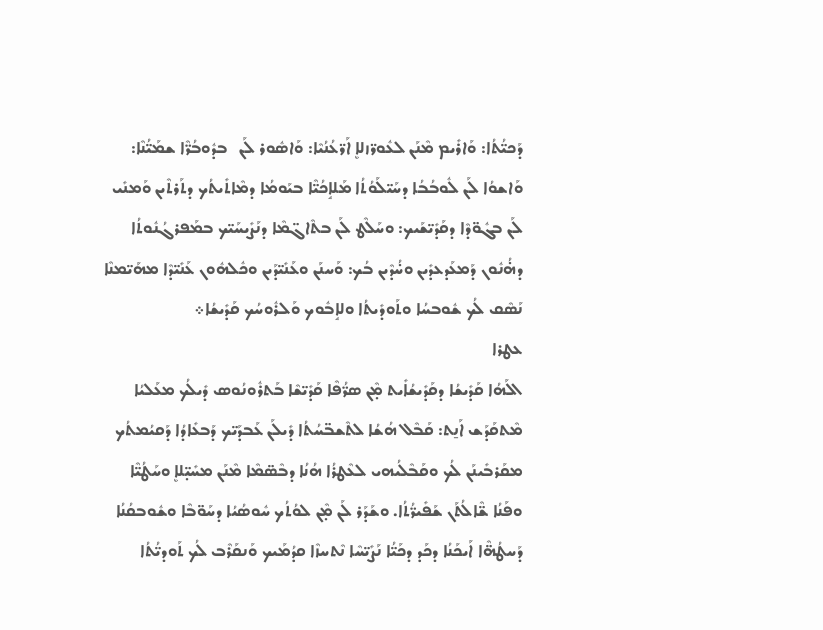ܕܰܟܝ̈ܳܬܳܐ: ܘܰܐܪܺܝܡ ܡܶܢܰܢ ܠܥܽܘܪ̈ܙܠܐܷ ܐܰܪ̈ܥܳܢܳܝܶܐ: ܘܰܐܣܽܘܪ ܠܰܢ   ܒܕܽܘܒܳܪ̈ܶܐ ܫܡܰܝ̈ܳܢܶܐ: ܘܰܐܫܘܳܐ ܠܰܢ ܠܽܘܒܳܒܳܐ ܕܚܰܝ̈ܠܰܘܳܬܳܐ ܡܰܠܐܱܟܳܝ̈ܶܐ ܒܝܰܘܡܳܐ ܕܡܶܐܬܺܝܬܳܟ ܕܬܰܪܬܶܝܢ ܘܰܡܢܺܝ ܠܰܢ ܒܓܽܘ̈ܕܶܐ ܕܩܰܕܺܝ̈ܫܰܝܟ: ܘܚܰܠܶܛ ܠܰܢ ܒܬܶܐܓ̈ܡܶܐ ܕܢܰܨܺܝܚܰܝ̈ܟ ܒܡܰܦܪܓܳܢܽܘܬܳܐ ܕܗ̇ܳܢܽܘܢ ܕܰܡܥܰܕܥܕܺܝܢ ܘܚ̇ܳܕܶܝܢ ܒܳܟ: ܘܰܚܢܰܢ ܘܥܰܢܺܝ̈ܕܰܝܢ ܘܟܽܠܗܽܘܢ ܥܰܢܺܝ̈ܕܶܐ ܡܗܰܝ̈ܡܢܶܐ ܢܰܣܶܩ ܠܳܟ ܫܽܘܒܚܳܐ ܘܬܰܘܕܺܝܬܳܐ ܘܠܐܱܒܽܘܟ ܘܰܠܪܽܘܚܳܟ ܩܰܕܺܝܫܳܐ܀
ܥܛܪܐ
ܐܠܰܗܳܐ ܩܰܕܺܝܫܳܐ ܕܩܰܕܺܝܫܳܐܺܝܬ ܡ̣ܶܢ ܣܪ̈ܳܦܶܐ ܩܰܕܺܝ̈ܫܶܐ ܒܰܬܪܽܘܢܳܘܣ ܕܺܝܠܳܟ ܡܥܰܠܝܳܐ ܡܶܬܩܰܕܰܫ ܐܰܢ̱ܬ: ܩܰܒܶܠ ܗܳܫܳܐ ܠܬܶܫܒ̈ܚܳܬܳܐ ܕܺܝܠܰܢ ܥܰܒܕܰܝ̈ܟ ܕܰܒܥܺܐܕܳܐ ܕܰܩܝܳܡܬܳܟ ܡܩܰܪܒܺܝܢܰܢ ܠܳܟ ܘܩܰܒܶܠܳܝܗܝ ܠܥܶܛܪܳܐ ܗܳܢܳܐ ܕܒܶܣ̈ܡܶܐ ܡܶܢܰܢ ܡܚܺܝ̣̈ܠܐܷ ܘܚܰܛܳܝ̈ܶܐ ܘܦܰܢܳܐ ܫ̈ܶܐܠܳܬܰܢ ܫܰܦܺܝܪ̈ܳܬܳܐ. ܘܫܰܕܰܪ ܠܰܢ ܡ̣ܶܢ ܠܘܳܬܳܟ ܚܽܘܣܳܝܳܐ ܕܚܰܘ̈ܒܶܐ ܘܫܽܘܒܩܳܢܳܐ ܕܰܚܛܳܗ̈ܶܐ ܐܰܝܟܰܢܳܐ ܕܟܰܕ ܕܟܰܝ̈ܳܐ ܢܰܨܺܝ̈ܚܶܐ ܢܶܬܚܙܶܐ ܩܕܳܡܰܝܟ ܘܰܢܩܰܪܶܒ ܠܳܟ ܬܰܘܕܝ̈ܳܬܳܐ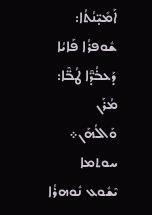ܐܰܡܺܝ̣̈ܢܳܬܳܐ: ܫܽܘܦܪܳܐ ܦܰܐܝܳܐ ܕܰܥܒ̇ܳܕ̈ܶܐ ܛܳܒ̈ܶܐ: ܡܳܪܰܢ ܘܰܐܠܳܗܰܢ܀
ܚܘܬܡܐ
ܝܶܫܽܘܥ ܢܽܘܗܪܳܐ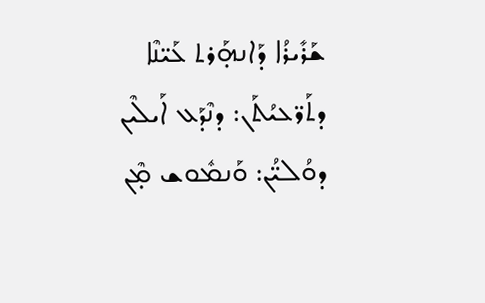ܫܰܪܺܝܪܳܐ ܕܰܐܢܗ̣ܰܪܬ ܥܰܝ̈ܢܶܐ ܕܬܰܪ̈ܥܝܳܬܰܢ: ܕܢܶܕܰܥ ܐܰܝܠܶܝܢ ܕܘܳܠܝ̈ܳܢ: ܘܰܢܡܽܘܫ ܡ̣ܶܢ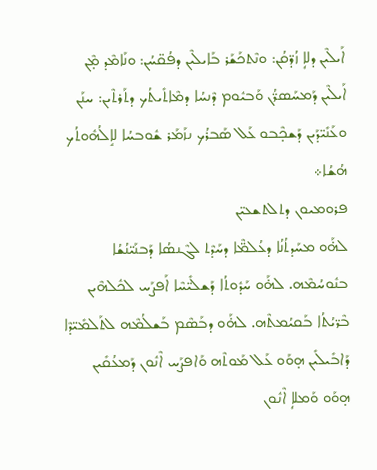ܐܰܝܠܶܝܢ ܕܠܐܴ ܙܳܕ̈ܩܳܢ: ܘܢܶܬܟܰܫܰܪ ܒܰܐܝܠܶܝܢ ܕܦܳܩ̈ܚܳܢ: ܘܢܰܐܡܶܕ ܡ̣ܶܢ ܐܰܝܠܶܝܢ ܕܰܡܚܰܣܪ̈ܳܢ ܘܰܒܝܽܘܡ ܕܶܢܚܳܐ ܕܡܶܐܬܺܝܬܳܟ ܕܬܰܪܬܶܝܢ: ܚܢܰܢ ܘܥܰܢܺܝ̈ܕܰܝܢ ܕܰܫܟ̣ܶܒܘ ܥܰܠ ܣܰܒܪܳܟ ܢܙܰܡܰܪ ܫܽܘܒܚܳܐ ܠܐܱܠܳܗܽܘܬܳܟ ܗܳܫܳܐ܀
ܦܪܘܡܝܘܢ ܕܬܠܬܫܥܝ̈ܢ
ܠܗ̇ܰܘ ܡܚܰܕܬܳܢܳܐ ܕܥܳܠܡ̈ܶܐ ܕܚܰܕܶܬ ܠܓܶܢܣܳܐ ܕܰܒܢܰܝ̈ܢܳܫܳܐ ܒܢܽܘܚܳܡܶܗ. ܠܗ̇ܰܘ ܚܰܕܽܘܬܳܐ ܕܰܫܠܺܝ̈ܚܶܐ ܐܰܦܨܰܚ ܠܟܽܠܗܶܝܢ ܒܶܪ̈ܝܳܬܳܐ ܒܰܩܝܳܡܬܶܗ. ܠܗ̇ܰܘ ܕܒܰܣܶܡ ܒܰܫܠܳܡܶܗ ܠܬܰܠܡܺܝ̈ܕܶܐ ܕܰܐܒܺܝܠܺܝܢ ܗ̣ܘܰܘ ܥܰܠ ܡܰܘܬܶܗ ܘܰܐܦܨܰܚ ܐܶܢܽܘܢ ܕܰܡܥܳܩܺܝܢ ܗ̣ܘܰܘ ܘܰܡܠܐܴ ܐܶܢܽܘܢ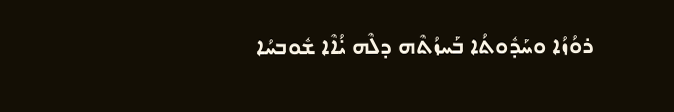ܪܘܳܙܳܐ ܘܚܰܕܽܘܬܳܐ ܒܰܚܙܳܬܶܗ ܕܠܶܗ ܝ̇ܳܐܶܐ ܫܽܘܒܚܳܐ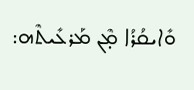ܘܺܐܝܩܳܪܳܐ ܡ̣ܶܢ ܡܰܪܥܺܝܬܶܗ: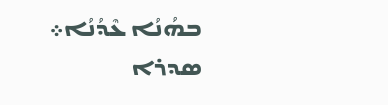ܒܗܳܢܳܐ ܥܶܕܳܢܳܐ܀
ܣܕܪܐ